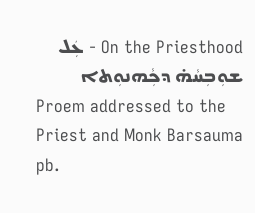On the Priesthood - ܥܲܠ ܫܘܼܒܼܚܵܗ̇ ܕܟܼܵܗܢܘܼܬܐ
Proem addressed to the Priest and Monk Barsauma pb.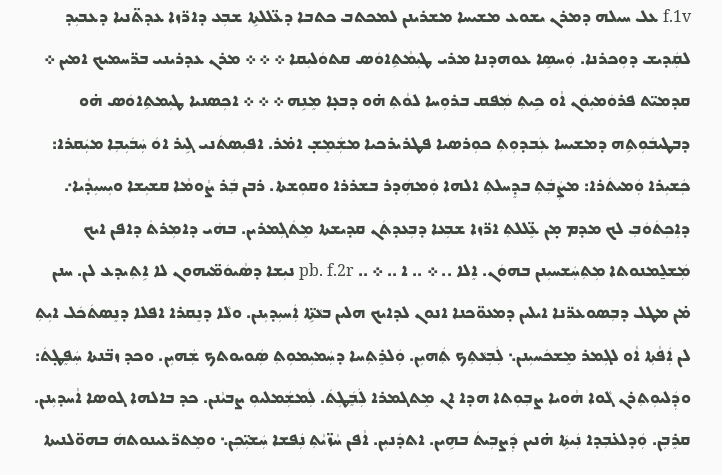f.1v ܥܠ ܚܝܠܗ ܕܡܪܢ ܝܫܘܥ ܡܫܝܚܐ ܡܫܪܝܢܢ ܠܡܟܬܒ ܟܬܒܐ ܕܥ̈ܠܠܬܹܐ ܫܒܼܥ ܕܐܪ̈ܙܐ ܥܕܬ̈ܢܝܐ ܕܥܒܝܼܕ ܠܩܲܕܝܫ ܕܘܼܟܪܢܐ. ܘܲܚܤܹܐ ܥܘܗܕܢܐ ܡܪܝ ܛܝܼܡܵܬܹܐܘܿܣ ܩܬܘܿܠܝܼܩܐ ܀ ܀ ܀ ܡܪܢ ܥܕܪܝܢܝ ܒܪ̈ܚܡܝܟ ܐܡܝܢ ܀ ܩܕܡܝ̈ܬ ܦܪܘܿܡܝܼܘܿܢ ܐܵܘ ܟܹܝܬܼ ܡܲܦܩ ܒܪܘܼܚܐ ܠܘܵܬܼ ܗ̇ܘ ܕܒܥ̣ܐ ܡܸܢܹܗ ܀ ܀ ܀ ܐܟܼܤܢܝܐ ܛܝܼܡܬܹܐܘܿܣ ܗ̇ܘ ܕܒܛܝܒܿܘܼܬܹܗ ܕܡܫܝܚܐ ܥܲܒܕܘܼܬܼ ܟܘܼܪܤܝܐ ܦܛܪܝܪܟܝܐ ܡܫܲܡܸܫ̣ ܐܡ̇ܪ. ܐܦܝܼܤܬܿܢܝ ܓܹܝܪ ܐܘܿ ܚܲܒܿܝܼܒܼܐ ܡܝܲܩܪܐ: ܟܲܫܝܼܪܐ ܘܲܡܝܬܿܪܐ: ܡܨܲܒܲܬܼ ܒܕܸܚܠܬܼ ܐܠܗܐ ܘܲܡܗܲܕܪ ܒܫܪܪܐ ܘܩܘܼܫܬܐ. ܪܒܢ ܒܲܪ ܨܵܘܡܵܐ ܩܫܝܼܫܐ ܘܝܼܚܝܼܕܵܝܐ܇ ܕܐܼܟܼܬܿܘܿܒܼ ܠܟ ܡܕܡ ܡ̣ܢ ܥܸ̈ܠܠܬܼ ܐܪ̈ܙܐ ܫܒܼܥܐ ܕܒܼܥܕܬܿܢ ܩܕܝܫܬܐ ܡܸܬܿܓܼܡܪܝܢ. ܒܗܿܝ ܕܐܡܼܪܬܿ ܕܐܦܢ ܐܝܟ ܡܲܫܠ̱ܡܢܘܬܐ ܡܼܬܼܚܲܫܚܝܼܢܢ ܒܗܘܿܢ. ܐܸܠܐ .. ܀ .. ܐ .. ܀ .. pb. f.2r ܢܝܼܫܐ ܕܤܵܝܘܿܡ̈ܝܗܘܢ ܠܐ ܐܹܬܼܝܕܥ ܠܢ. ܚܢܢ ܡ̇ܢ ܡܛܠ ܕܒܼܤܘܥܪ̈ܢܐ ܐܝܠܝܢ ܕܡܥܘ̈ܟܢܐ ܐܢܘܢ ܠܕܐܝܟ ܗܠܝܢ ܒܥܵܬܹ̈ܐ ܐܲܚܝܼܕܝܼܢܢ. ܘܠܵܐ ܕܢܸܩܪܐ ܐܦܠܐ ܕܢܸܤܬܿܟܿܠ ܐܝܼܬܼ ܠܢ ܐܲܦܵܬܼܐ ܐܵܘ ܠܓܼܡܪ ܡܸܫܟܿܚܝܼܢܢ܆ ܠܲܒܼܥܵܬܼܟ ܬܲܗܝܼܢ. ܘܲܠܪܸܬܼܚܐ ܕܚܲܡܝܼܡܘܼܬܼ ܤܲܘܝܘܬܟ ܫܲܗܝܼܢ. ܘܟܕ ܙܒ̈ܢܬܐ ܚܲܦܸܛ̣ܬܿ: ܘܕܲܠܝܘܼܬܼܪܢ ܓܵܘܐ ܗܵܘܝܐ ܨܒܼܘܼܬܐ ܗܕܐ ܐܢ ܡܸܬܓܡܪܐ ܠܲܒܸܿܛܼܬܿ. ܠܲܡܫܲܡܠܝܘܼ ܨܒܝܵܢܢ. ܟܕ ܒܐܠܗܐ ܓܘܤܐ ܐܵܚܕܝܼܢܢ. ܩܪܸܒܼܢ. ܘܲܕܠܥ̇ܒܼܕܐ ܢܲܝܬܹܿܐ ܗ̇ܢܝܢ ܕܲܨܒܼܝܬܿ ܒܗܹܝܢ. ܐܬܕܿܢܝܼܢ. ܐܵܦܢ ܚܵܙ̈ܝܵܬܼ ܢܲܦܫܐ ܚܲܫܝܼ̈ܟܼܢ܆ ܘܡܸܬܪ̈ܥܝܢܘܬܗܿ ܒܗܘ̈ܠܢܝܬܐ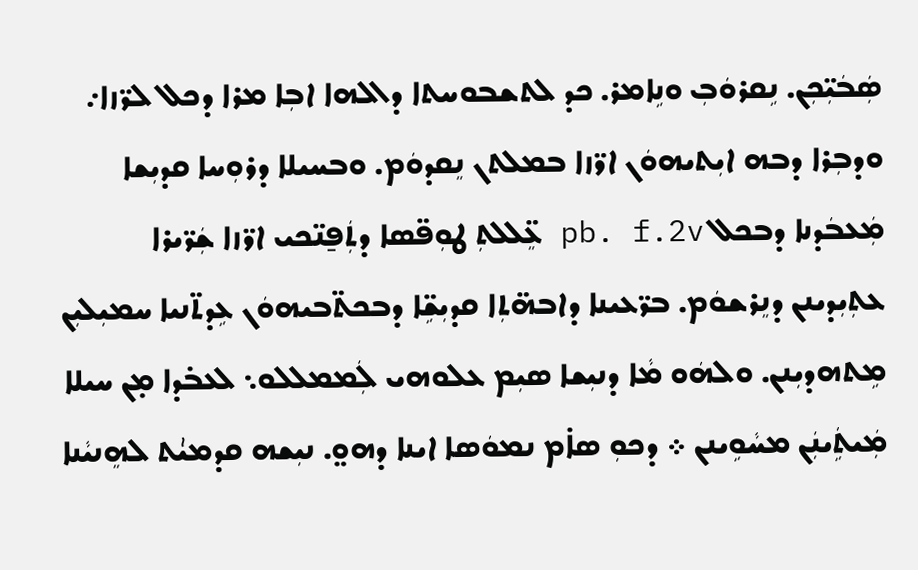ܤܲܒܿܝܼ̈ܟܼܢ. ܢܹܩܪܘܿܒܼ ܘܢܹܐܡܪ. ܟܕ ܠܬܫܒܘܚܬܐ ܕܐܠܗܐ ܐܒܼܐ ܡܪܐ ܕܟܠ ܠܪ̈ܙܐ܇ ܘܕܒܼܪܐ ܕܒܗ ܐܝܼܬܝܗܘܿܢ ܐܪ̈ܙܐ ܒܡܠܬܢ ܢܸܩܕܘܿܡ. ܘܒܚܝܠܐ ܕܪܘܼܚܐ ܩܕܝܼܫܐ ܡܲܥܒܿܕܢܐ ܕܒܟܠ pb. f.2v ܥܸ̈ܠܠܬܼ ܛܘܼܦ̈ܤܐ ܕܬܲܦ̱ܢ̈ܟܝ ܐܪ̈ܙܐ ܫܲܪ̈ܝܪܐ ܥܬܼܝܼܕܝܢܢ ܕܢܸܪܫܘܿܡ. ܒܪ̈ܥܝܢܐ ܕܐܒܗ̈ܬܼܐ ܩܕܝܼܫܹ̈ܐ ܕܒܟܬ̈ܒܝܗܘܿܢ ܥܹܕܬ̈ܢܝܐ ܚܡܝܼܠܝܼܢ ܡܹܬܗܕܝܼܢܢ. ܘܠܗܿܘ ܡܵܐ ܕܢܝܼܫܐ ܤܝܼܡ ܥܠܘܗܝ ܠܲܡܡܠܠܘ܆ ܠܥܒ̇ܕܐ ܡ̣ܢ ܚܝܠܐ ܡܲܝܬܹܿܝܢܲܢ ܡܚܵܘܹܝܢܢ ܀ ܕܟܘܼ ܤܐ̇ܡ ܢܡܘܿܣܐ ܐܝܢܐ ܕܗܘ̤. ܢܝܼܫܗ ܩܕܡܝܑܬ ܠܗܸܢܝܵܢܐ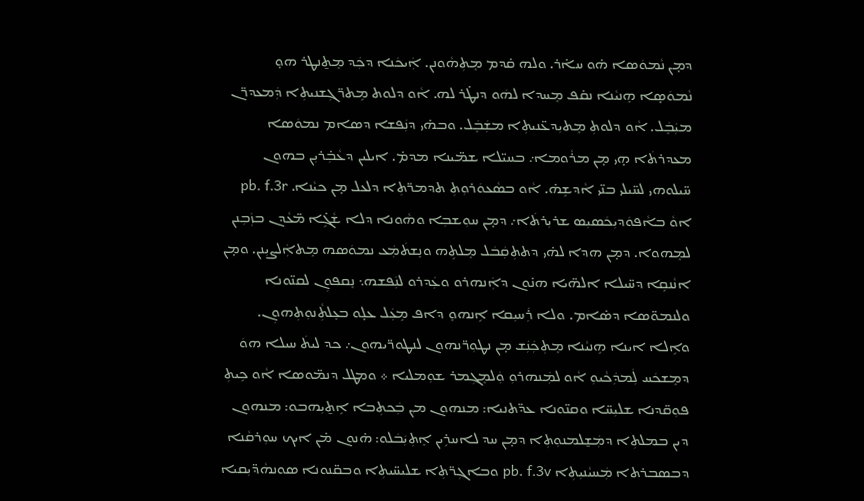ܕܡ̣ܢ ܢܵܡܘܿܤܐ ܗ̇ܘ ܚܐ̇ܪ. ܘܠܗ ܩ̇ܕܡ ܡܸܬܼܗܵܘܢܢ. ܐܲܝܟܿܢܐ ܕܟܲܕ ܡܸܬ̱ܢܛܪ ܗܘ̣ ܢܵܡܘܿܤ̣ܐ ܗܸܢܝܵܢܐ ܢܩ̇ܦ ܡܸܚܕܐ ܠܗܿܘ ܕܢܛ̇ܪ ܠܗ. ܐܵܘ ܕܠܘܬ ܡܹܬܪ̈ܓܼܫܢܝܬܼܐ ܕܲܡܥܕܪ̈ܢ ܡܝܲܒܸܿܠ. ܐܵܘ ܕܠܘܬܼ ܡܸܬܝܼܕܥ̈ܢܝܬܼܐ ܡܫܲܒܸܿܠ. ܘܒܗ̇ܝ ܕܢܲܦܫܐ ܕܤܐܡ ܢܡܘܿܤܐ ܡܥܕܪܬܿܐ ܗ̣ܝ ܡ̣ܢ ܡܪܵܘܡܐ܇ ܒܚܝ̈ܠܐ ܫܡ̈ܝܢܐ ܡܕܡ̇. ܐܝܠܝܢ ܕܥܵܒܼ̇ܪܝܼܢ ܒܗܘܢ ܚ̈ܝܠܘܗܝ ܠܚ̈ܝܠܝ ܒܢ̈ܝ ܐܵܕܫܹܗ̇. ܐܵܘ ܒܤܵܥܘܿܪܘܼܬܼ ܬܕܡܪ̈ܬܼܐ ܕܠܥܠ ܡ̣ܢ ܟܝܵܢܐ. pb. f.3r ܐܘܵ ܒܐܵܦܘܿܕܝܼܟܿܤܝܼܣ ܫܪܝܼܪܬܿܐ܇ ܕܡ̣ܢ ܚܘܼܫܒܼܐ ܘܗܵܘܢܐ ܕܠܐ ܫܵܓܹ̇ܐ ܡ̈ܥܵܕܢ ܒܙܲܒܼܢܢ ܠܡܸܗܘܐ. ܕܡ̣ܢ ܗܕܐ ܠܗ̇ܝ ܕܬܬܼܩܲܒܿܠ ܡܸܠܬܹܗ ܘܢܸܫܬܿܡܲܥ ܢܡܘܿܤܗ ܡܸܬܐܲܠܨܝܼܢܢ. ܘܡ̣ܢ ܐܢܵܢܩܹܐ ܕܚ̈ܝܠܐ ܐܠܗ̈ܝܐ ܗܢ̇ܘܢ ܕܐܲܢܗܪܘ ܘܥܲܕܪܘ ܠܢܲܦܫܗ܆ ܢܸܩܦܘܼܢ ܠܩܢ̈ܘܢܐ ܘܠܢܡܘ̈ܤܐ ܕܤ̇ܐܡ. ܘܠܐ ܪܲܚܝܼܩܐ ܐܹܢܗܘܸ ܕܐܦ ܡܹܥܲܠ ܥܠ̣ܘ ܒܥܸܠܬܼܵܢܘܼܬܼܗܘܼܢ. ܘܐܹܠܐ ܐܝܢܐ ܗܹܢܝܵܢܐ ܡܸܬܼܟܲܢܲܫ ܡ̣ܢ ܢܛܘܼܪ̈ܢܗܘܢ ܠܢܛܘܪ̈ܝܗܘܢ܇ ܟܕ ܠܝܬܿ ܚܝܠܐ ܗܘܿ ܕܡܸܫܟܿܚ ܠܲܡܕܲܟܵܝܘܼ ܐܵܘ ܠܡܲܢܗܪܘܼ ܘܲܠܡܸܓܼܡܪ ܫܘܼܡܠܝܐ ܀ ܘܡܛܠ ܕܢܡ̈ܘܤܐ ܐܵܘ ܟܹܝܬܼ ܦܘܼܩ̈ܕܢܐ ܫܠܝܼܚ̈ܐ ܘܩܢ̈ܘܢܐ ܥܕ̈ܬܢܝܐ: ܡܢܗܘܢ ܡ݂ܢ ܒܲܟܬܼܒܐ ܐܹܬ̱ܝܼܗܒܘ: ܡܢܗܘܢ ܕܝܢ ܒܡܠܬܼܐ ܕܡܲܫ̱ܠܡܢܘܼܬܼܐ ܕܡ̣ܢ ܚܕ ܠܐܚܪܹܝܢ ܐܸܬܼܝܲܒܿܠܘ: ܗ̇ܢܘܢ ܡ̇ܢ ܐܝܟ ܚܘܼܪܩܵܢܐ ܕܒܤܒܪܬܐ ܡܲܚܝܵܢܝܼܬܼܐ pb. f.3v ܘܒܐܓܼܪ̈ܬܼܐ ܫܠܝܚ̈ܝܬܼܐ ܘܒܩ̈ܢܘܢܐ ܤܘܢܗܵܕ̈ܝܼܩܝܐ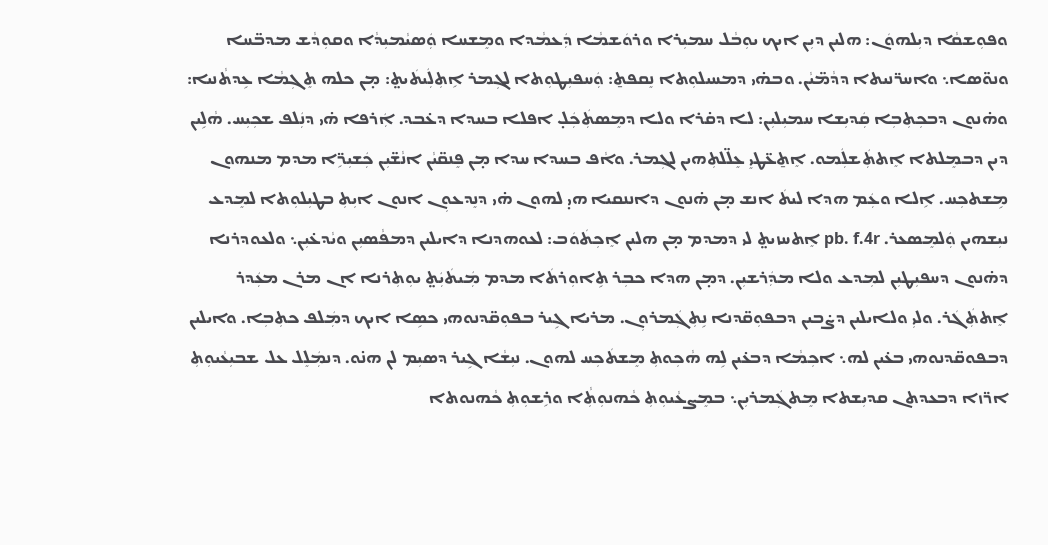ܘܦܘܼܫܩܵܐ ܕܝܼܠܗܘܿܢ: ܗܠܝܢ ܕܝܼܢ ܐܝܟ ܝܘܼܒܵܠ ܚܡܝܼܪܐ ܘܪܘܿܫܡܵܐ ܕܲܥܡܵܕܐ ܘܡܸܫܚܐ ܘܲܤܝܵܡܝܼܕܵܐ ܘܩܘܼܕܵܫ ܡܕܒ̈ܚܐ ܘܢܘ̈ܤܐ܆ ܘܐܚܪ̈ܢܝܬܐ ܕܕܵܡ̈ܝܵܢ. ܘܒܗ̇ܝ ܕܡܚܝܠܘܼܬܐ ܢܸܩܦܬ̱: ܘܲܚܦܝܼܛܘܼܬܐ ܠܓܼܡܪ ܐܹܬܼܠܲܝܬܿܝܬ̤: ܡ̣ܢ ܟܠܗ ܬܸܓܼܡܵܐ ܥܹܕܬܵܢܝܐ: ܘܗ̇ܢܘܢ ܕܒܟܼܬܼܒܼܐ ܩܲܕܝܼܫܐ ܚܡܝܼܠܝܼܢ: ܠܐ ܕܩ̇ܪܐ ܘܠܐ ܕܡܸܤܬܲܟܲܠ̣ ܐܦܠܐ ܒܚܕܐ ܕܥ̇ܒܕ. ܐܲܪܦܐ ܗ̇ܝ ܕܢܲܠܦ ܫܟܼܝܼܚ. ܗܵܠܹܝܢ ܕܝܢ ܕܒܡܸܠܬܐ ܐܸܬܬܲܫܠܲܡܘ. ܐܸܬ̱ܥ̈ܛܝܸ ܥܸܠ̈ܠܬܼܗܝܢ ܠܓܼܡܪ. ܘܐܵܦ ܒܚܕܐ ܚܕܐ ܡ̣ܢ ܦܸܢܩ̈ܝܵܢ ܐܢܵܫ̈ܝܼܢ ܟܲܫܝܼܪܹ̈ܐ ܡܕܡ ܡܢܗܘܢ ܡܹܫܬܟܼܚ. ܐܹܠܐ ܘܥܲܡ ܗܕܐ ܠܝܬܿ ܐܢܫ ܡ̣ܢ ܗ̇ܢܘܢ ܕܐܢܢܩܝܐ ܗܝ̣ ܠܗܘܢ ܗ̇ܝ ܕܢܸܕܥܘܼܢ ܐܢܘܢ ܐܝܼܬܼ ܒܛܝܼܠܘܼܬܐ ܠܡܸܕܥ ܢܝܼܫܗܝܢ ܘܲܠܡܸܤܥܪ. pb. f.4r ܐܸܬܚܙܝܬ̤ ܠܝ ܕܡܕܡ ܡ̣ܢ ܗܠܝܢ ܐܸܟܼܬܿܘܿܒ: ܠܥܘܗܕܢܐ ܕܐܝܠܝܢ ܕܡܦܵܤܝܼܢ ܘܝܵܕܥ̇ܝܼܢ܆ ܘܠܥܘܕܪܢܐ ܕܗ̇ܢܘܢ ܕܚܦܝܼܛܝܼܢ ܠܡܼܕܥ ܘܠܐ ܡܕܲܪܫܝܼܢ. ܕܡ̣ܢ ܗܕܐ ܟܒܼܪ ܬܹܐܘܼܪܬܿܐ ܡܕܡ ܡܲܝܬܿܝܲܬ̤ ܝܘܼܬܼܪܢܐ ܐܢ ܡܪܢ ܡܥܲܕܪ ܐܸܬܬܲܓܿܪ. ܘܠܝܼ ܘܠܐܝܠܝܢ ܕܨ̇ܒܝܢ ܕܒܦܘܼܩ̈ܕܢܐ ܢܹܬܼܓܲܡܪܘܼܢ. ܡܪܝܐ ܓܹܝܪ ܒܦܘܼܩ̈ܕܢܘܗܝ ܟܤܹܐ ܐܝܟ ܕܡܲܠܦ ܟܬܼܒܼܐ. ܘܐܝܠܝܢ ܕܒܦܘܩ̈ܕܢܘܗܝ ܒܥ̇ܝܢ ܠܗ܆ ܐܟܼܡܵܐ ܕܒܥ̇ܝܢ ܠܹܗ ܗܵܟܼܘܬܼ ܡܸܫܬܿܟܼܚ ܠܗܘܢ. ܢܝܼܫܵܐ ܓܹܝܪ ܕܤܝܼܡ ܠܢ ܗܢ̇ܘ. ܕܢܡܲܠܸܠ ܥܠ ܫܒܝܼܥܵܝܘܼܬܼ ܐܪ̈ܙܐ ܕܒܥܕܬܢ ܩܕܝܼܫܬܐ ܡܸܬܓܲܡܪܝܼܢ܆ ܒܡܸܨܥܵܝܘܼܬܼ ܟܵܗܢܘܼܬܼܵܐ ܘܪܹܫܘܼܬܼ ܟܵܗܢܘܬܐ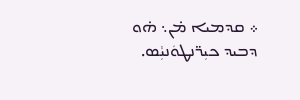܀ ܩܕܡܝܐ ܡ̇ܢ܆ ܗ̇ܘ ܕܒܝܕ ܟܝܼܪ̈ܢܛܘܿܢܝܼܵܣ.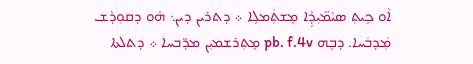ܐܵܘ ܟܹܝܬܼ ܤܝܵܡ̈ܝܼܕܹܵܐ ܡܸܫܬܲܡܠܹܐ ܀ ܕܬܪܝܢ ܕܝܢ܆ ܗ̇ܘ ܕܩܘܼܕܵܫ ܡܲܕܒܿܚܐ. ܕܒܹܗ pb. f.4v ܡܸܬܼܪܫܡܝܼܢ ܡܕ̈ܒܚܐ ܀ ܕܬܠܬܐ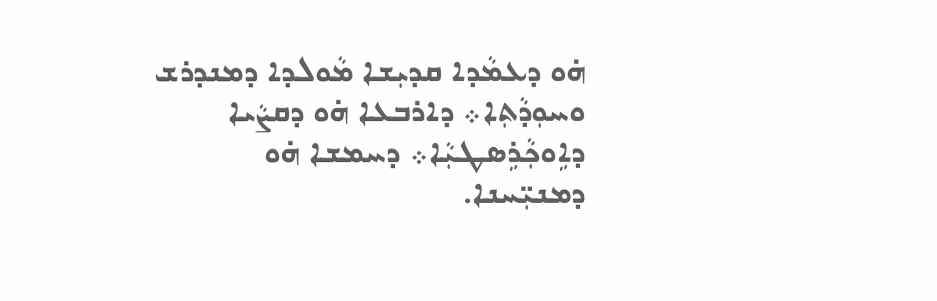ܗ̇ܘ ܕܥܡܵܕܐ ܩܕܝܼܫܐ ܡܵܘܠܕܐ ܕܡܢܕܪܫ ܘܚܘܼܕܵܬܼܐ܀ ܕܐܪܒܥܐ ܗ̇ܘ ܕܩܨܵܝܐ ܕܐܹܘܟܼܵܪܹܤܛܝܼܵܐ܀ ܕܚܡܫܐ ܗ̇ܘ ܕܡܢܝܼ̈ܚܢܐ.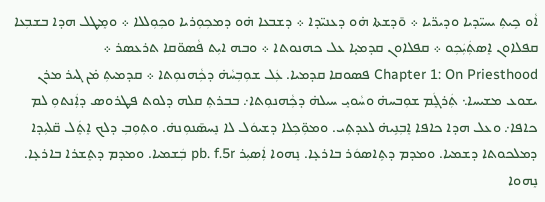ܐܵܘ ܟܹܝܬܼ ܝܚܝ̈ܕܝܐ ܘܕܝܪ̈ܝܐ ܀ ܘ̄ܕܫܬܐ ܗ̇ܘ ܕܥܢܝ̈ܕܐ ܀ ܕܫܒܥܐ ܗ̇ܘ ܕܡܟܼܘܼܪܝܐ ܘܟܼܘܼܠܠܐ ܀ ܘܡܸܛܠ ܗܕܐ ܒܫܒܼܥܐ ܩܦܠܐܘܢ ܐܸܤܬܲܝܲܟܼܘ ܀ ܩܦܠܐܘܢ ܩܕܡܝ̣ܐ ܥܠ ܟܗܢܘܬܐ ܀ ܘܒܗ ܐܝܼܬ ܦܵܤܘ̈ܩܐ ܬܪܥܤܪ ܀
Chapter 1: On Priesthood ܦܤܘܩܐ ܩܕܡܝܐ. ܥܲܠ ܫܘܼܒܼܚܵܗ̇ ܕܟܼܵܗܢܘܼܬܐ ܀ ܩܕܡܝܬܼ ܡ̇ܢ ܓܝܪ ܡܪܢ ܝܫܘܥ ܡܫܝܚܐ܆ ܬܲܪܓܸܿܡ ܫܘܼܒܚܗ̇ ܘܚܵܘܝܸ ܚܝܠܗ̇ ܕܟܼܵܗܢܘܼܬܐ܇ ܒܒܪܬܼ ܩܠܗ ܕܠܘܬ ܦܛܪܘܣ ܕܐܲܢܬܘܼ ܠܡ ܟܐܦܐ܇ ܘܥܠ ܗܕܐ ܟܐܦܐ ܐܸܒܼܢܹܝܗ̇ ܠܥܕܬܼܝ. ܘܡܘܼ̈ܟܼܠܐ ܕܫܝܘܿܠ ܠܐ ܢܸܚܤ̄ܢܘܼܢܗ̇. ܘܬܼܘܼܒܼ ܕܠܟ ܐܸܬܸܿܠ ܩ̈ܠܝܼܕܐ ܕܡܠܟܘܬܐ ܕܫܡܝܐ. ܘܡܕܡ ܕܬܹܐܤܘܿܪ ܒܐܪܥ̣ܐ. ܢܸܗܘܐ ܐܲܤܝܼܪ pb. f.5r ܒܲܫܡܝܐ. ܘܡܕܡ ܕܬܸܫܪܐ ܒܐܪܥ̣ܐ. ܢܸܗܘܐ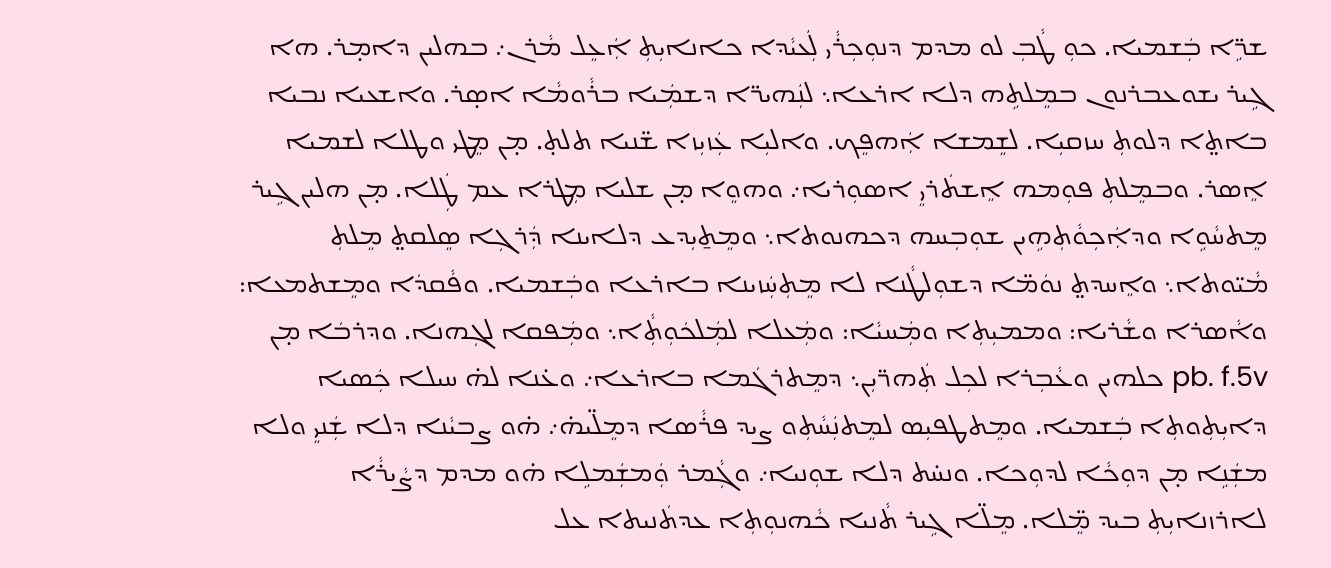ܫܪܹ̈ܐ ܒܲܫܡܝܐ. ܟܘܼ ܛܵܒܼ ܠܘ ܡܕܡ ܕܢܘܼܟܼܪܵܝ ܠܲܥܝܵܕܐ ܟܐܢܐܝܼܬܼ ܐܲܥܸܠ ܡܵܪܢ܇ ܒܗܠܝܢ ܕܐܡ̣ܪ. ܗܐ ܓܹܝܪ ܝܫܘܥܒܪܢܘܢ ܒܡܸܠܬܹܗ ܕܠܐ ܐܪܥܐ܆ ܠܢܲܗܝܪ̈ܐ ܕܫܡܲܝܐ ܒܪܵܘܡܵܐ ܐܤ̣ܪ. ܘܐܫܥܝܐ ܢܒܝܐ ܒܐܬ̤ܐ ܕܠܘܬܼ ܚܙܩܝܼܐ. ܠܫܸܡܫܐ ܐܲܗܦܸܟ. ܘܐܠܝܼܐ ܥܲܙܝܼܙܐ ܫ̈ܢܝܐ ܬܠܬ̣. ܡ̣ܢ ܡܸܛܝ ܘܛܠܐ ܠܫܡܝܐ ܐܸܤܪ. ܘܒܡܸܠܬܼ ܦܘܼܡܗ ܐܸܫܬܿܪܝܸ ܐܤܘܼܪܝܐ܇ ܘܗܘܸܐ ܡ̣ܢ ܫܠܝܐ ܡܼܛܪܐ ܥܡ ܛܲܠܐ. ܡ̣ܢ ܗܠܝܢ ܓܹܝܪ ܡܸܬܚܵܘܹܐ ܘܕܐܲܟܼܘܵܬܼܗܹܝܢ ܫܘܼܒܼܚܗ ܕܟܗܢܘܬܐ܆ ܘܡܸܬ̱ܝܼܕܥ ܕܠܐܝܢܐ ܕܲܪܓܼܐ ܤܸܠܩܬ̤ ܡܸܠܬܼ ܡܵܝ̈ܘܬܐ܆ ܘܐܸܚܕܬ̤ ܢܘܿܡ̈ܐ ܕܫܘܼܠܛܵܢܐ ܠܐ ܡܸܬܼܚܲܙܝܢܐ ܒܐܪܥܐ ܘܒܲܫܡܝܐ. ܘܦܵܩܕܿܐ ܘܡܸܫܬܡܥܐ: ܘܐܵܤܪܐ ܘܫܵܪܝܐ: ܘܡܡܝܼܬܼܐ ܘܡܲܚܝܵܐ: ܘܡܲܥܠܐ ܠܡܲܠܟܿܘܼܬܼܵܐ܆ ܘܡܲܦܩܐ ܠܓܼܗܢܐ. ܘܕܪܒܿܐ ܡ̣ܢ pb. f.5v ܟܠܗܝܢ ܘܥܵܒܼܪܐ ܠܟܼܠ ܬܲܗܪ̈ܝܼܢ܆ ܕܡܸܬܪܓܿܡܐ ܒܐܪܥܐ܇ ܘܥ̇ܢܐ ܠܗ̇ ܚܝܠܐ ܟܲܤܝܐ ܕܐܝܼܬܼܘܬܼܐ ܒܲܫܡܝܐ. ܘܡܸܬܛܦܝܼܣ ܠܡܸܬܢܲܚܵܬܼܘ ܨܝܕ ܦܪܵܤܐ ܕܡܸܠ̈ܝܗ̇܇ ܗ̇ܘ ܨܒܝܵܢܐ ܕܠܐ ܫܲܢܝܸ ܘܠܐ ܡܫܲܢܹܐ ܡ̣ܢ ܕܘܼܟܵܐ ܠܕܘܼܟܐ. ܘܢܚ̇ܬ ܕܠܐ ܫܘܼܢܝܐ܇ ܘܓܼܵܡܪ ܘܲܡܫܲܡܠܹܐ ܗ̇ܘ ܡܕܡ ܕܨܵܝܪܵܐ ܠܐܪܙܢܐܝܼܬܼ ܒܝܕ ܡܸ̈ܠܐ. ܡܸܠ̈ܐ ܓܹܝܪ ܬܵܢܝܐ ܟܵܗܢܘܼܬܼܐ ܥܕܬܿܢܝܬܐ ܥܠ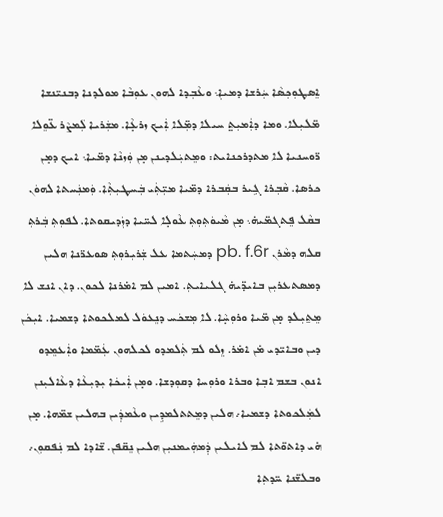ܐܸܤܛܘܼܟܼܤܵܐ ܚܲܪܫܐ ܕܡܝܐ݂܆ ܘܥܵܒܼܕܐ ܠܗܘܢ ܥܘܼܒܵܐ ܡܘܠܕܢܐ ܕܒܢܝ̈ܢܫܐ ܡ̈ܠܝܼܠܐ. ܘܡܐ ܕܐܲܡܝܼܬ̤ ܚܝܠܐ ܕܡܼ̈ܠܐ ܐܲܝܟ ܙܪܥ̣ܵܐ. ܡܫܲܪܝܐ ܠܲܡܨܵܪ ܥ̈ܘܸܠܐ ܪ̈ܘܚܢܝܐ ܠܐ ܡܬܕܪܟܢܐܝܬ: ܘܡܸܬܝܲܠܕܝܢܢ ܡ̣ܢ ܘܲܙܢܵܐ ܕܡ̈ܝܐ܆ ܐܝܟ ܕܡ̣ܢ ܟܪܤܐ. ܩܵܒܼܪܐ ܓܹܝܪ ܒܩܲܒܪܐ ܕܡ̈ܝܐ ܡܝܼ̈ܬܲܝ ܒܲܚܛܝܼܬܼܵܐ. ܘܲܡܢܲܚܬܐ ܠܗܘܿܢ ܒܩܵܠ ܦܸܬܓܡ̈ܝܗ̇܆ ܡ̣ܢ ܡܵܝܘܿܬܼܘܼܬܼ ܥܵܘܠ̣ܐ ܠܚ̈ܝܐ ܕܙܲܕܝܩܘܬܐ. ܠܦܘܼܬܼ ܒܲܪܬܼ ܩܠܗ ܕܡܵܪܢ pb. f.6r ܕܡܚܲܬܡܐ ܥܠ ܫܲܪܝܼܪܘܼܬܼ ܤܘܥܪ̈ܢܐ ܗܠܝܢ ܕܡܤܬܥܪܝܼܢ ܒܐܝܕ̈ܝܗ̇ ܓܠܝܐܝܬܼ. ܐܡܝܢ ܠܡ ܐܡ̇ܪܢܐ ܠܟܘܢ. ܕܐܢ ܐܢܫ ܠܐ ܡܸܬ̱ܝܼܠܕ ܡ̣ܢ ܡ̈ܝܐ ܘܪܘܼܚ̣ܵܐ. ܠܐ ܡܼܫܟܿܚ ܕܢܸܥܘܿܠ ܠܡܠܟܘܬܐ ܕܫܡܝܐ. ܐܝܼܟܿܢ ܕܝܢ ܘܒܐܝ̈ܕܝ ܡ̇ܢ ܐܡ̇ܪ. ܙܸܠܘ ܠܡ ܬܲܠܡܕܘ ܠܟܠܗܘܢ ܥܲܡ̈ܡܐ ܘܐܲܥܡܸܕܘ ܐܢܘܢ ܒܫܡ ܐܒܼܐ ܘܒܪܐ ܘܪܘܼܚܐ ܕܩܘܼܕܫܐ. ܘܡ̣ܢ ܐܲܝܟܿܐ ܝܼܕܝܼܥܵܐ ܕܥܵܐܠܝܼܢܢ ܠܡܲܠܟܘܬܐ ܕܫܡܝܐ܇ ܗܠܝܢ ܕܡܸܬܬܠܡܕܹܝܢ ܘܥܵܡܕܲܝܢ ܒܗܠܝܢ ܫܡ̈ܗܐ. ܡ̣ܢ ܗ̇ܝ ܕܐܬܘ̈ܬܐ ܠܡ ܠܐܝܠܝܢ ܕܲܡܗܲܝܡܢܝܼܢ ܗܠܝܢ ܢܸܩ̈ܦܢ. ܫ̈ܐܕܐ ܠܡ ܢܲܦܩܘܼܢ܇ ܘܒܠܫ̈ܢܐ ܚ̈ܕܬܼܐ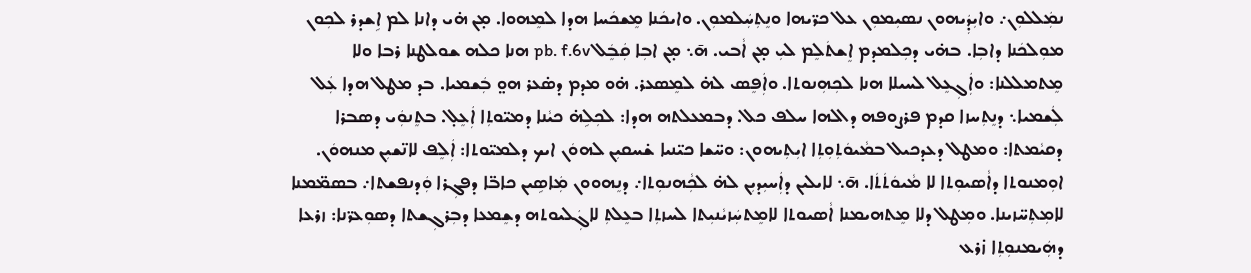ܢܡܲܠܠܘܼܢ܇ ܘܐܝܼܕܲܝܗܘܢ ܢܤܝܼܡܘܼܢ ܥܠ ܟܪ̈ܝܗܐ ܘܢܸܬܼܚܲܠܡܘܼܢ. ܘܐܝܟܿܢܐ ܡܸܫܟܿܚܐ ܗܕܐ ܠܡܸܗܘܐ. ܡ̣ܢ ܗ̇ܝ ܕܐܢܐ ܠܡ ܐܹܫܕܪ ܠܟܼܘܢ ܡܘܼܠܟܿܢܐ ܕܐܒܼܐ. ܒܗ̇ܝ ܕܟܼܠܡܕܡ ܐܸܫܬܿܠܸܡ ܠܝܼ ܡ̣ܢ ܐܵܒܝ. ܗ̄܆ ܡ̣ܢ ܐܒܼܐ ܩܲܒܸܿܠ pb. f.6v ܗܢܐ ܟܠܗ ܫܘܠܛܢܐ ܪܒܐ ܘܠܐ ܡܸܬܡܠܠܢܐ: ܘܐܲܓܼܥܸܠ ܠܚܝܠܐ ܗܢܐ ܠܟܼܗܼܢܘܬܐ. ܘܐܲܦܸܣ ܠܗ̇ ܠܡܸܤܥܪ. ܗ̇ܘ ܡܕܡ ܕܤ̇ܥܪ ܗܘ̤ ܒܲܫܡܝܐ. ܒܕ ܡܛܠ ܗܕܐ ܥܲܠ ܠܲܫܡܝܐ܆ ܕܢܸܬܼܚܙܐ ܩܕܡ ܦܪܨܘܦܗ ܕܐܠܗܐ ܚܠܦ ܟܠ. ܕܒܡܥܠܬܗ ܗܕܐ: ܠܟܼܠܹܗ̇ ܟܝܵܢܐ ܕܡܝ̈ܘܬܼܐ ܐܲܥܸܠ̣. ܒܬܸܢܘܲܝ ܕܤܒܪܐ ܕܩܝܵܡܬܐ: ܘܡܛܠ ܕܥܕܟܝܠ ܒܡܵܝܘܿܬܼܘܼܬܼܐ ܐܝܼܬܼܝܗܘܢ: ܘܚ̈ܫܐ ܟܝ̈ܢܝܐ ܫ̇ܚܩܝܼܢ ܠܗܘܿܢ ܐܝܟ ܕܠܡܝ̈ܘܬܐ: ܐܲܠܸܦ ܠܐܢ̈ܫܝܼܢ ܡܢܗܘܿܢ. ܐܘܼܡܢܘܬܐ ܕܐܵܤܝܘܼܬܐ ܠܐ ܡܵܝܘܿܬܿܬܿܐ. ܗ̄܆ ܠܐܝܠܝܢ ܕܐܲܚܝܼܕܝܼܢ ܠܗ̇ ܠܟܼܵܗܢܘܼܬܐ܇ ܕܢܸܗܘܘܢ ܡܲܐܤܹܝܢ ܟܐܒ̈ܐ ܕܦܓܼܪܐ ܘܲܕܢܦܫܬܐ܇ ܒܤܡ̈ܡܢܐ ܠܐܡܼܬܼܚ̈ܙܝܢܐ. ܘܡܼܛܠ ܕܠܐ ܡܸܬܗܝܡܢܐ ܐܵܤܝܘܬܐ ܠܐܡܸܬܚܲܙܝܵܢܝܼܬܐ ܠܚܙܬܼܐ ܒܥܸܠܬܼ ܠܐܓܲܠܝܘܬܗ ܕܫܸܡܥܐ ܕܒܼܪܓܼܫܬܐ ܕܤܘܼܥܪ̈ܢܐ: ܙܪܥܐ ܕܗܲܝܡܢܘܼܬܼܐ ܙ̇ܪܥ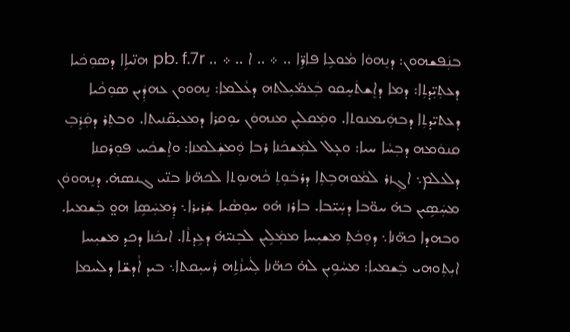ܒܢܲܦܫܗܘܢ: ܕܢܸܗܘܿܐ ܡܵܘܥܹܐ ܦܐܪܹ̈ܐ .. ܀ .. ܐ .. ܀ .. pb. f.7r ܗܢ̈ܝܐܹܐ ܕܤܘܼܟܿܝܐ ܕܥܬܼܝܼ̈ܕܬܼܐ: ܕܡܐ ܕܐܸܫܬܿܚܸܩܘ ܒܲܥܡ̈ܝܼܠܬܗ ܕܥܵܠܡܐ: ܢܸܗܘܘܢ ܥܗܕܲܝܢ ܤܘܼܟܵܝܐ ܕܥܬܝ̈ܕܬܼܐ ܕܒܗܲܝܡܢܘܬܐ. ܘܡܲܩܠܝܼܢ ܡܢܗܘܿܢ ܝܘܼܩܪܐ ܕܡܥܝܼܩ̈ܢܝܬܐ. ܘܒܬܼܪ ܕܩܲܪܸܒܼ ܩܢܘܿܡܗ ܕܒܼܚܵܐ ܚܝܐ: ܘܥ̣ܠ ܠܡܲܫܟܿܢܐ ܪܒܐ ܘܲܡܫܲܠܡܢܐ: ܘܐܸܫܟܿܚ ܦܘܼܪܩܢܐ ܕܠܥܠܡ܆ ܐܓܼܙܪ ܠܡܵܘܗܒܼܬܼܐ ܕܪܒܿܘܼܬܼ ܟܵܗܢܘܼܬܐ ܠܟܗ̈ܢܐ ܒܢ̈ܝ ܓܢܤܗ̇. ܕܢܸܗܘܘܿܢ ܡܚܲܤܹܝܢ ܒܗ̇ ܚܘ̈ܒܐ ܕܚܲܝ̈ܒܐ. ܒܐܪܙ ܗ̇ܘ ܚܘܼܤܵܝܐ ܫܲܪܝܪܐ܆ ܕܲܡܚܲܤܹܐ ܗܘ̤ ܒܲܫܡܝܐ. ܘܒܗܕܐ ܟܗ̈ܢܐ܆ ܕܘܼܟܿܬܼ ܡܫܝܼܚܐ ܡܡܲܠܹܝܢ ܠܒܼܢܝ̈ܗ̇ ܕܥܹܕܬܵܐ. ܐܝܟܿܢܐ ܕܟܕ ܡܫܝܼܚܐ ܐܝܼܬܼܘܗܝ ܒܲܫܡܝܐ: ܡܚܵܘܹܝܢ ܠܗ̇ ܟܗ̈ܢܐ ܠܲܚܙܵܬܹܗ ܪܲܚܝܼܩܬܐ܆ ܒܝܕ ܐܵܕܫ̈ܐ ܕܠܚܡܐ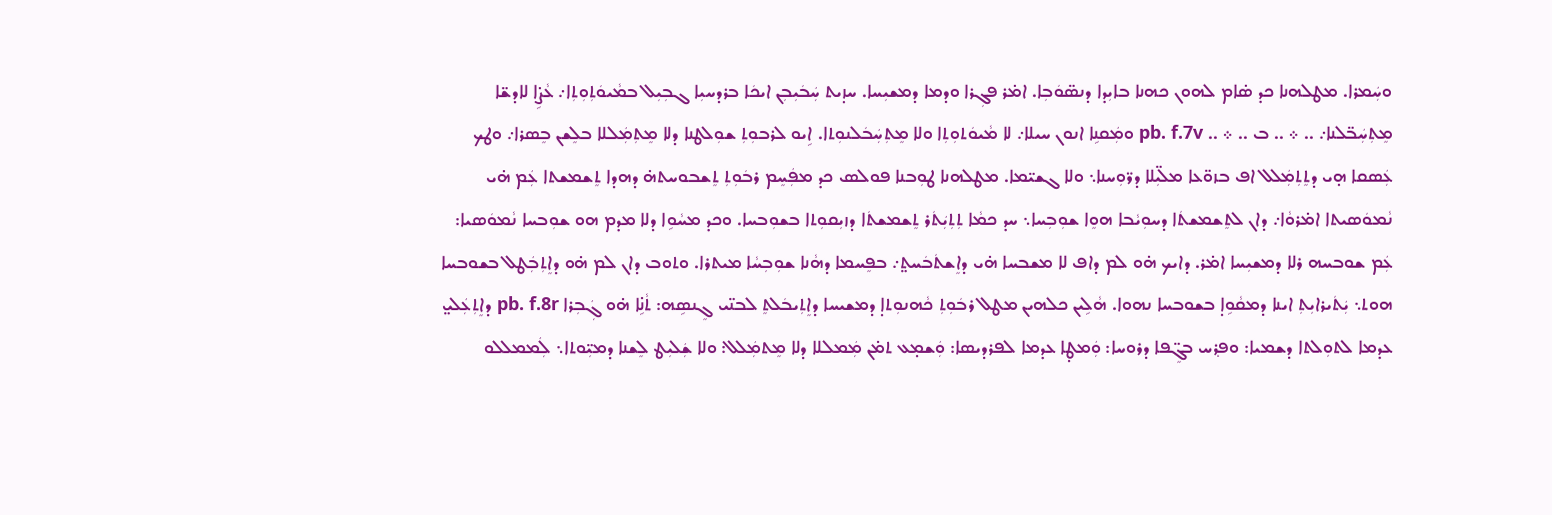ܘܚܲܡܪܐ. ܡܛܠܗܢܐ ܟܕ ܤ̇ܐܡ ܠܗܘܢ ܟܗܢܐ ܒܐܝܼܕܐ ܕܢܤ̈ܘܿܒܼܐ. ܐܡ̇ܪ ܦܓܼܪܐ ܘܕܡܐ ܕܡܫܝܼܚܐ. ܚܙ̣ܝܬ ܚܲܒܿܝܼܒܼܢ ܐܝܟܿܐ ܒܪܕܚܝܼܐ ܓܒܼܝܼܠ ܒܡܵܝܘܿܬܼܘܼܬܼܐ܇ ܥܵܨܹ̇ܐ ܠܐܕܫ̈ܐ ܡܸܬܼܚܲܒ̈ܠܢܐ܇ .. ܀ .. ܒ .. ܀ .. pb. f.7v ܘܡܲܩܢܹܐ ܐܢܘܢ ܚܝܠܐ܇ ܠܐ ܡܵܝܘܿܬܘܼܬܼܐ ܘܠܐ ܡܸܬܼܚܲܒܿܠܢܘܼܬܐ. ܐܹܝܘ ܠܪܒܘܼܬܼ ܫܘܼܠܛܢܐ ܕܠܐ ܡܸܬܼܡܲܠܠܐ ܒܠܸܫܢ ܒܸܤܪܐ܇ ܘܛܟ ܥܲܤܩܐ ܗ̣ܝ ܕܬܸܬܼܡܲܠܠ ܐܦ ܒܙܘ̈ܥܐ ܡܠ̈ܝܼܠܐ ܕܪ̈ܘܼܚܢܐ܆ ܘܠܐ ܓܫܝ̈ܡܐ. ܡܛܠܗܢܐ ܛܘܼܒܢܐ ܦܘܠܣ ܟܕ ܡܦܲܚܸܡ ܪܒܿܘܼܬܼ ܬܸܫܒܘܚܬܗ̇ ܕܗܕܐ ܬܸܫܡܫܬܐ ܥܲܡ ܗ̇ܝ ܢܵܡܘܿܤܝܬܐ ܐܡ̇ܪܘܵܐ܇ ܕܐܢ ܠܬܸܫܡܫܬܿܐ ܕܚܘܼܝܵܒܐ ܗܘܸܐ ܫܘܼܒܼܚܐ܆ ܚܕ ܟܡܵܐ ܬܼܬܼܝܲܬܿܪ ܬܸܫܡܫܬܿܐ ܕܙܝܼܩܘܼܬܐ ܒܫܘܼܒܚܐ. ܘܟܕ ܡܚܵܘܹܐ ܕܠܐ ܡܕܡ ܗܘ ܫܘܼܒܚܐ ܢܵܡܘܿܤܝܐ: ܥܲܡ ܫܘܒܚܗ ܪܠܐ ܕܡܫܝܼܚܐ ܐܡ̇ܪ. ܕܐܝܟ ܗ̇ܘ ܠܡ ܕܐܦ ܠܐ ܡܫܒܚܐ ܗ̇ܝ ܕܐܸܫܬܿܒܿܚܬ̤܇ ܒܦܸܚܡܐ ܕܗܵܢܐ ܫܘܼܒܼܚܵܐ ܡܝܬܪܐ. ܘܬܘܒ ܕܐܢ ܠܡ ܗ̇ܘ ܕܐܸܬܼܒܲܛܠ ܒܫܘܒܚܐ ܗܘܬ܆ ܝܲܬܿܝܪܐܝܼܬܼ ܐܝܢܐ ܕܡܩܵܘܹܐ̣ ܒܫܘܒܚܐ ܢܗܘܐ. ܗܵܠܹܝܢ ܟܠܗܝܢ ܡܛܠ ܪܒܿܘܼܬܼ ܟܵܗܢܘܼܬܐ̣ ܕܡܫܝܚܐ ܕܐܸܬܼܝܒܿܠܬܸ ܠܒܢ̈ܝ ܓܸܢܤܹܗ: ܬܵܢܹ̇ܐ ܗ̇ܘ ܓܲܒܼܪܐ pb. f.8r ܕܐܸܬܼܥܲܠܝ̤ ܥܕܡܐ ܠܬܘܼܠܬܐ ܕܫܡܝܐ: ܘܦܪ݂ܚ ܒܓܸ̈ܦܐ ܕܪܘܚܐ: ܘܲܡܛ̣ܐ ܥܕܡܐ ܠܦܪܕܝܤܐ: ܘܲܫܡ̣ܥ ܬܡ̇ܢ ܡܲܡܠܠܐ ܕܠܐ ܡܸܬܡܲܠܠ: ܘܠܐ ܫܲܠܝܼܛ ܠܸܫܢܐ ܕܡܝܼ̈ܘܬܐ܆ ܠܲܡܡܠܠܘ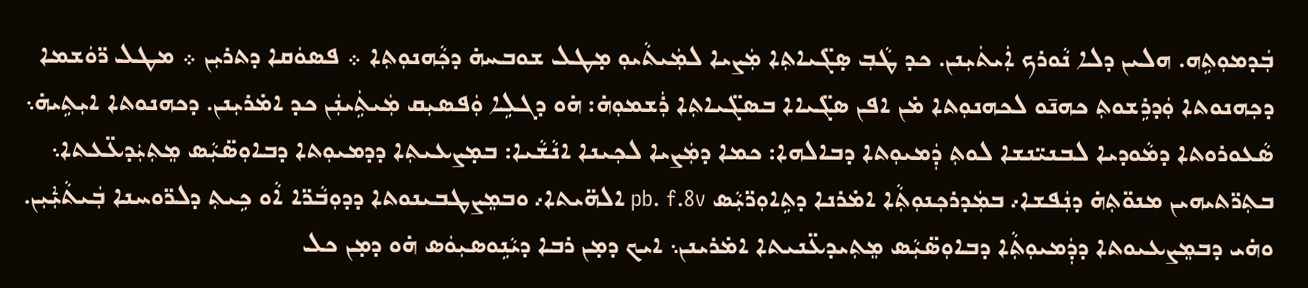ܒܲܕܡܘܼܬܹܗ. ܗܠܝܢ ܕܠܐ ܢܵܘܪܟ ܐܲܝܬܿܝܼܢܢ. ܟܕ ܛܵܒܼ ܤ̣ܓ̈ܝܐܬܼܐ ܡܲܨܝܐ ܠܡܲܝܬܵܝܘܼ ܡ̣ܛܠ ܫܘܒܚܗ̇ ܕܟܼܵܗܢܘܼܬܼܐ ܀ ܦܤܘܿܩܐ ܕܬܪܝܼܢ ܀ ܡܛܠ ܪ̈ܘܿܫܡܐ ܕܟܼܗܢܘܬܐ ܘܲܕܪܹܫܘܬܼ ܟܗܢ̄ܘ ܠܟܗܢܘܼܬܐ ܡ̇ܢ ܐܦܢ ܤܓ̈ܝܐܐ ܒܤܓ̈ܝܐܬܼܐ ܪܲܫܡܘܼܗ̇: ܗ̇ܘ ܕܓܠܹܐ ܘܲܦܤܝܼܩ ܡܲܝܬܹܿܝܢܲܢ ܟܕ ܐܡ̇ܪܝܼܢܢ. ܕܟܗܢܘܬܐ ܐܝܼܬܹܝܗ̇܆ ܤܵܥܘܪܘܬܐ ܕܡܵܘܕܝܐ ܠܒܢܝ̈ܢܫܐ ܠܘܬܼ ܕܲܡܝܘܼܬܐ ܕܒܐܠܗܐ: ܟܡܐ ܕܡܲܨܝܐ ܠܟܼܝܢܐ ܐܢܵܫܵܝܐ: ܒܡ̣ܨܥܝܬܼܐ ܕܕܡܝܘܼܬܐ ܕܒܐܘܼܤ̈ܝܼܵܣ ܡܸܬܼܝܲܕܥ̈ܥܬܐ܆ ܒܬܼܪ̈ܬܝܗܝܢ ܡܢܘ̈ܬܼܗ̇ ܕܢܲܦܫܐ܇ ܒܡܲܕܪܟܼܢܘܼܬܼܵܐ ܐܡ̇ܪܢܐ ܕܬܹܐܘܼܪ̈ܝܼܵܣ pb. f.8v ܐܠܗ̈ܝܬܐ܇ ܘܒܡܸܨܛܒܝܢܘܬܐ ܕܕܘܼܒܵܪ̈ܐ ܐܵܘ ܟܹܝܬܼ ܕܠܪ̈ܘܚܢܐ ܒܲܝܬܵܝܑܼܝܼܢ. ܘܗ̇ܝ ܕܒܡܸܨܥܝܘܬܐ ܕܕܲܡܝܘܼܬܼܵܐ ܕܒܐܘܼܤ̈ܝܼܵܣ ܡܸܬܼܝܕܥ̈ܢܝܬܐ ܐܡ̇ܪܝܢܢ܆ ܐܝܟ ܕܡ̣ܢ ܪܒܐ ܕܝܵܢܹܘܤܝܼܘܿܣ ܗ̇ܘ ܕܡ̣ܢ ܟܠ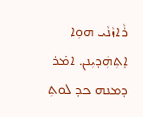ܪܵܐܙܵܢܵܝ ܗܘܼܐ ܐܸܬܼܗܲܕܝܼܢܢ. ܐܡ̇ܪ ܕܡܢܗ ܟܕ ܠܘܬܼ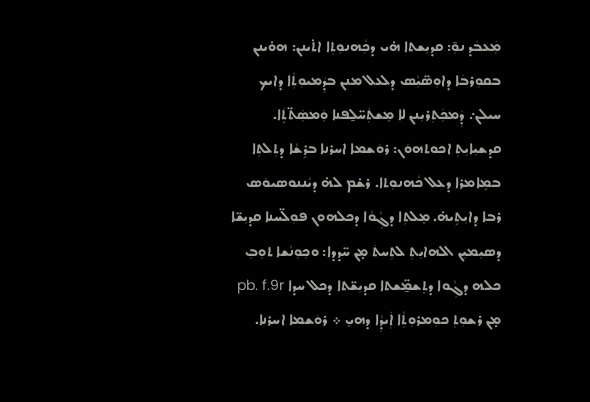ܡܲܥܒܿܕ ܢܘܼ̄: ܩܕܝܼܫܬܐ ܗ̇ܝ ܕܟܼܵܗܢܘܼܬܼܐ ܐܬ̇ܝܢܢ: ܗܘ̇ܝܢܢ ܒܩܘܼܪܒܿܐ ܕܐܘܼܤ̈ܝܼܵܣ ܕܠܥܠ ܡܢܢ ܒܕܲܡܝܘܼܬܼܵܐ ܕܐܝܟ ܚܝܠܢ܇ ܕܲܡܟܲܬܼܪܝܼܢܢ ܠܐ ܡܸܫܬܲܚ̈ܠ̱ܦܢܐ ܘܲܡܤܲܬ̈ܬܹܿܐ. ܩܕܫܝܼܐܝܼܬܼ ܐܟܘܬܗܘܿܢ: ܪܘܿܫܡܐ ܐܚܪܢܐ ܒܪܹܫܵܐ ܕܬܼܠܬܼܐ ܒܡܹܐܡܪܐ ܕܥܠ ܟܵܗܢܘܼܬܐ. ܪܫ̇ܡ ܠܗ̇ ܕܝܵܢܢܘܤܝܘܿܣ ܪܒܐ ܕܐܝܼܬܹܝܗ̇. ܡܸܠܬܼܐ ܕܓܼܵܘܵܐ ܕܟܠܗܘܢ ܦܘܼܠ̈ܚܢܐ ܩܕܝܼܫ̈ܐ ܕܤܝܼܡܝܼܢ ܐܠܗܐܝܼܬܼ ܠܬܼܚܬܿ ܡ̣ܢ ܚ̈ܕܕܐ: ܘܟܼܘܼܢܵܫܐ ܬܘܼܒܼ ܟܠܗ ܕܓܼܵܘܐ ܕܬܸܫܡ̱̈ܫܬܐ ܩܕܝܼܫ̈ܬܐ ܕܟܠ ܚܕܐ pb. f.9r ܡ̣ܢ ܪܫܘܼܬܼ ܟܘܼܡܪܘܼܬܼܵܐ ܐܲܝܕܼܵܐ ܕܗܝܸ ܀ ܪܘܿܫܡܐ ܐܚܪܢܐ.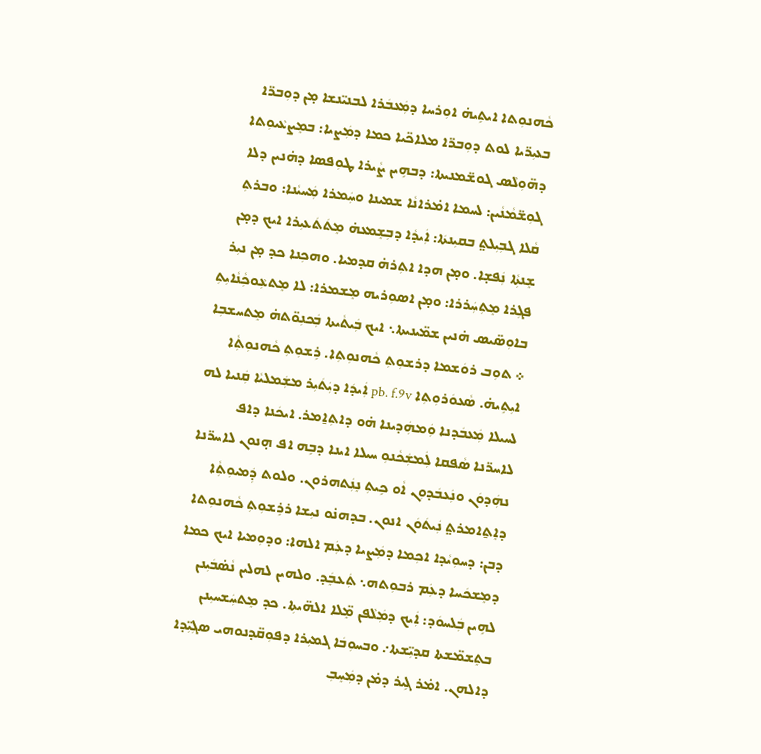ܟܵܗܢܘܼܬܐ ܐܝܬܹܝܗ̇ ܐܘܼܪܚܐ ܕܡܲܥܒܿܪܐ ܠܒܢܝ̈ܢܫܐ ܡ̣ܢ ܕܘܼܒܪ̈ܐ ܒܥܝܼܪ̈ܝܐ ܠܘܬ ܕܘܼܒܪ̈ܐ ܡܠܐܟ̈ܝܐ ܟܡܐ ܕܡܲܨܝܐ: ܒܡܸܨܥܵܝܘܼܬܐ ܕܗ̈ܘܼܠܵܣ ܓܘܫ̈ܡܢܝܬܐ: ܕܒܗܹܝܢ ܨܵܝܪܐ ܛܘܼܦܤܐ ܕܗ̇ܢܝܢ ܕܠܐ ܓܘܼܫ̈ܡܵܢܵܝܢ: ܠܚܡܐ ܐܡ̇ܪܐܢܵܐ ܫܡܝܢܐ ܘܚܲܡܪܐ ܡܲܚܝܵܢܐ: ܘܒܪܬܼ ܩܵܠܐ ܓܒܼܝܼܠܬ̤ ܒܩܝܼܢܬܿܐ: ܐܲܝܕܵܐ ܕܒܼܫܸܡܥܗ̇ ܡܸܬܿܬܿܥܝܼܪܐ ܐܝܟ ܕܡ̣ܢ ܫܸܢܬܼܵܐ ܢܲܦܫ̣ܐ. ܘܡ̣ܢ ܗܕܐ ܐܬܼܪܗ̇ ܩܕܡܝܐ. ܘܗܟܼܢܐ ܟܕ ܡ̣ܢ ܢܝܼܪ ܦܓܼܪܐ ܡܸܬܼܚܲܪܪܐ: ܘܡ̣ܢ ܐܤܘܼܪܝܗ ܡܸܫܡܪܐ: ܠܐ ܡܸܬܥܼܵܘܟܼܵܢܵܐܝܼܬܼ ܒܐܘܼܤ̈ܝܣ ܗ̇ܢܝܢ ܫܡ̈ܝܢܝܬܐ܆ ܐܝܟ ܒܲܝܬܵܝܬܐ ܒܲܟܢܼܘ̈ܬܗ̇ ܡܸܬܚܫܒܼܐ ܀ ܬܘܼܒ ܪܘܿܫܡܐ ܕܪܫܘܼܬܼ ܟܵܗܢܘܼܬܼܐ. ܪܹܫܘܼܬܼ ܟܵܗܢܘܼܬܼܵܐ ܐܝܼܬܹܝܗ̇. ܤܵܥܘܿܪܘܼܬܼܐ pb. f.9v ܐܲܝܕܿܐ ܕܝܲܬܿܝܼܪ ܡܫܲܡܠܝܵܐ ܩܲܢܝܐ ܠܗ ܠܚܝܠܐ ܡܲܥܒܿܕܢܐ ܘܲܡܗܲܕܝܢܐ ܗ̇ܘ ܕܐܬܼܐ̱ܡܪ. ܐܝܟܿܢܐ ܕܐܦ ܠܐܚܪ̈ܢܐ ܤܵܦܩܐ ܠܲܡܫܲܟܵܢܘܼ ܚܝܠܐ ܐܝܢܐ ܕܒܹܗ ܐܦ ܗ̣ܢܘܢ ܠܐܚܪ̈ܢܐ ܢܗܲܕܘܿܢ ܘܢܲܥܒܿܕܘܼܢ ܐܵܘ ܟܹܝܬܼ ܢܸܢܲܬܗܪܘܢ. ܘܠܘܬ ܕܲܡܝܘܼܬܼܵܐ ܕܐܸܬ̱ܐܡܪܬ̤ ܢܲܝܬܿܘܿܢ ܐܢܘܢ. ܒܕܗܢ̇ܘ ܢܝܼܫܐ ܪܪܹܫܘܼܬܼ ܟܵܗܢܘܼܬܐ ܕܒܢ: ܕܚܘܼܝܵܕܐ ܐܟܼܡܐ ܕܡܲܨܝܐ ܕܥܲܡ ܐܠܗܐ: ܘܕܘܼܡܝܐ ܐܝܟ ܟܡܐ ܕܡܸܫܟܿܚܐ ܕܥܲܡ ܪܒܘܼܬܗ܆ ܬܲܥܒܸܿܕ. ܘܠܗܝܢ ܠܗܠܝܢ ܢܵܤ̇ܒܿܝܼܢܢ ܠܗܹܝܢ ܒܲܠܚܘܿܕ: ܐܲܝܟ ܕܡܲܠܵܦܢ ܡܸ̈ܠܐ ܐܠܗ̈ܝܬܼܐ. ܟܕ ܡܸܬܚܲܫܚܝܼܢܢ ܒܬܸܫܡ̈ܫܬܐ ܩܕܝܼ̈ܫܬܐ܇ ܘܒܚܘܼܒܿܐ ܓܡܝܼܪܐ ܕܦܘܼܩ̈ܕܢܘܗܝ ܤܓܼܝܼ̈ܕܐ ܕܐܠܗܢ. ܐܡ̇ܪ ܓܹܝܪ ܕܡ̇ܢ ܕܡܲܚܸܒܼ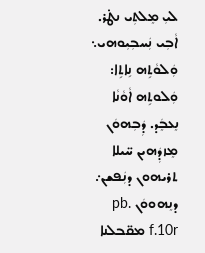ܠܝܼ ܡܸܠܬܼܝ ܢܛ̇ܪ. ܐܵܒܼܝ ܢܲܚܒܼܝܼܘܗܝ܆ ܘܲܠܘܵܬܹܗ ܢܹܐܬܹܐ: ܘܲܠܘܬܹܗ ܐܵܘܵܢܵܐ ܢܸܥܒܸܿܕ. ܕܲܒܼܗܘܿܢ ܡܸܙܕܲܗܝܢ ܚ̈ܝܠܐ ܬܪܝܗܘܢ ܕܢܲܦܫܢ܇ ܕܢܸܗܘܘܿܢ pb. f.10r ܡܩ̈ܒܠܢܐ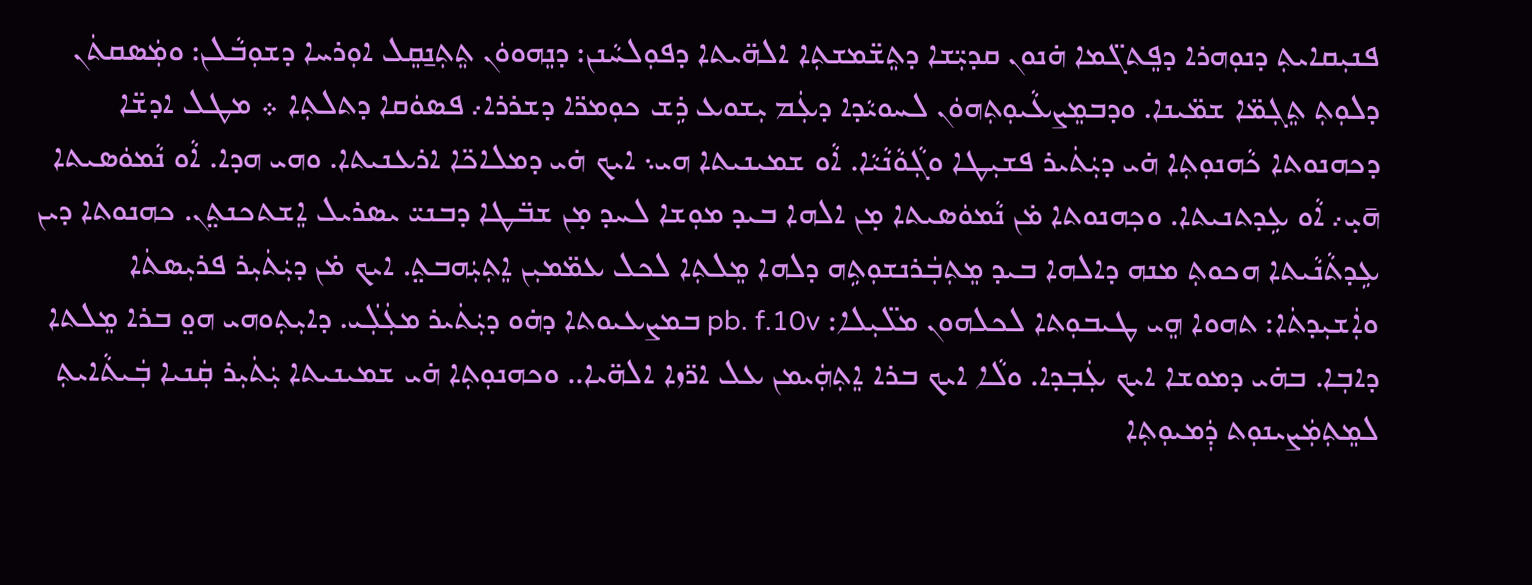ܦܢܝܼܩܐܝܬܼ ܕܢܘܼܗܪܐ ܕܦܸܬܓ̈ܡܐ ܗ̇ܢܘܢ ܩܕܝܼ̈ܫܐ ܕܬܸܫ̈ܡܫܬܼܐ ܐܠܗ̈ܝܬܐ ܕܦܘܼܠܚܵܢܢ: ܕܢܸܗܘܘܿܢ ܬܸܬܼܢ̱ܩܸܠ ܐܘܼܪܚܐ ܕܫܘܼܒܵܠܢ: ܘܡܲܤܩܬܿܢ ܕܠܘܼܬܼ ܬܸܓܼܡ̈ܐ ܫܡ̈ܝܢܐ. ܘܕܒܡܸܨܥܵܝܘܼܬܼܗܘܿܢ ܠܚܘܝܵܕܐ ܕܥܲܡ ܝܼܫܘܥ ܪܹܫ ܟܘܼܡܪ̈ܐ ܕܫܪܪܐ܇ ܦܤܘܿܩܐ ܕܬܠܬܼܐ ܀ ܡܛܠ ܐܕܫ̈ܐ ܕܟܗܢܘܬܐ ܟܵܗܢܘܼܬܼܐ ܗ̇ܝ ܕܝܲܬܿܝܪ ܦܫܝܼܛܐ ܘܓܼܵܘܵܢܵܝܵܐ. ܐܵܘ ܫܡܝܢܝܬܐ ܗܝ܆ ܐܝܟ ܗ̇ܝ ܕܡܠܐܟ̈ܐ ܐܪܥܢܝܬܐ. ܘܗܝ ܗܕܐ. ܐܵܘ ܢܵܡܘܿܤܝܬܐ ܗ̄ܝ̣܇ ܐܵܘ ܥܹܕܬܢܝܬܐ. ܘܟܼܗܢܘܬܐ ܡ̇ܢ ܢܵܡܘܿܤܝܬܐ ܡ̣ܢ ܐܠܗܐ ܒܝܕ ܡܘܼܫܐ ܠܚܕ ܡ̣ܢ ܫܒ̈ܛܐ ܕܒܢܝ̈ ܝܤܪܝܠ ܐܸܫܬܟܢܬ̤ܢ. ܟܗܢܘܬܐ ܕܝܢ ܥܹܕܬܵܢܵܝܬܐ ܗܟܘܬܼ ܡܢܗ ܕܐܠܗܐ ܒܝܕ ܡܸܬܼܒܲܪܢܫܘܼܬܹܗ ܕܠܗܐ ܡܸܠܬܼܐ ܠܟܠ ܥܡ̈ܡܝܼܢ ܐܸܬܼܝܲܗܒܬ̤. ܐܝܟ ܡ̇ܢ ܕܝܲܬܿܝܼܪ ܦܪܝܼܤܬܿܐ ܘܐܲܫܝܼܕܬܿܐ: ܬܗܘܐ ܗܸܝ ܛܝܒܘܼܬܐ ܠܟܠܗܘܢ ܡܠ̈ܝܼܠܐ: pb. f.10v ܒܡܨܥܝܘܬܐ ܕܗ̇ܘ ܕܝܲܬܿܝܪ ܡܥܲܠܲܝ. ܕܐܝܼܬܼܘܗܝ ܗܘ̤ ܒܪܐ ܡܸܠܬܐ ܕܐܒܼܐ. ܒܗ̇ܝ ܕܡܘܫܐ ܐܝܟ ܥܲܒܼܕܐ. ܘܠܵܐ ܐܝܟ ܒܪܐ ܐܸܬܼܗܲܝܡܢ ܥܠ ܐܪ̈ܙܐ ܐܠܗ̈ܝܐ.. ܘܟܗܢܘܼܬܼܐ ܗ̇ܝ ܫܡܝܢܝܬܐ ܝܲܬܿܝܼܪ ܩܲܢܝܐ ܒܲܝܬܵܐܝܬܼ ܠܡܸܬܼܡܲܨܝܢܘܼܬ ܕܲܡܝܘܼܬܼܐ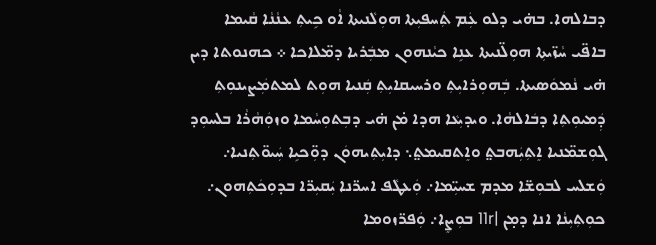ܕܒܐܠܗܐ. ܒܗ̇ܝ ܕܠܘ ܥܲܡ ܬܲܚܦܝܼܬܐ ܗܘܼܠܵܢܝܬܐ ܐܵܘ ܟܹܝܬܼ ܥܢܵܢܵܐ ܩܵܝܡܐ ܒܐܦ̈ܝ ܚܵܙ̈ܝܬܼܐ ܗܘܼܠ̈ܢܝܬܐ ܥܢܹܐ ܟܝܵܢܗܘܢ ܡܒܲܪܝܐ ܕܡ̈ܠܐܟܐ ܀ ܟܗܢܘܬܐ ܕܝܢ ܗ̇ܝ ܢܵܡܘܿܤܝܬܐ. ܒܲܗܘܼܪܐܝܼܬܼ ܘܪܚܝܩܐܝܼܬܼ ܩܲܢܝܐ ܗܘܼܬ ܠܡܬܡܲܨܝܢܘܼܬܼ ܕܲܡܝܘܼܬܼܐ ܕܒܿܐܠܗܵܐ. ܘܝܕܝܼܥܵܐ ܗܕܐ ܡ̇ܢ ܗ̇ܝ ܕܒܼܬܘܼܚܵܡܐ ܘܙܘܲܗܵܪܵܐ ܒܠܚܘܼܕ ܓܘܼܫܡ̈ܢܝܐ ܐܸܬܼܝܲܗܒܬ̤ ܘܐܸܬܩܝܡܬ̤܆ ܕܐܝܼܬܼܝܗܘܿܢ ܕܘܼ̈ܟܝܹܐ ܚܲܝܘ̈ܬܼܢܝܐ܇ ܘܲܫܠܚ ܠܒܘܼܫ̈ܐ ܡܕܡ ܫܚܝܼ̈ܡܐ܇ ܘܲܥܛܵܦ ܐܚܪ̈ܢܐ ܝܲܩܝܼܪ̈ܐ ܒܕܘܼܟܿܬܼܗܘܢ܇ ܟܘܼܬܼܝܼܢܵܐ ܐܢܐ ܕܡ̣ܢ |11r ܒܘܼܨܸܐ܇ ܘܲܦܪ̈ܙܘܡܐ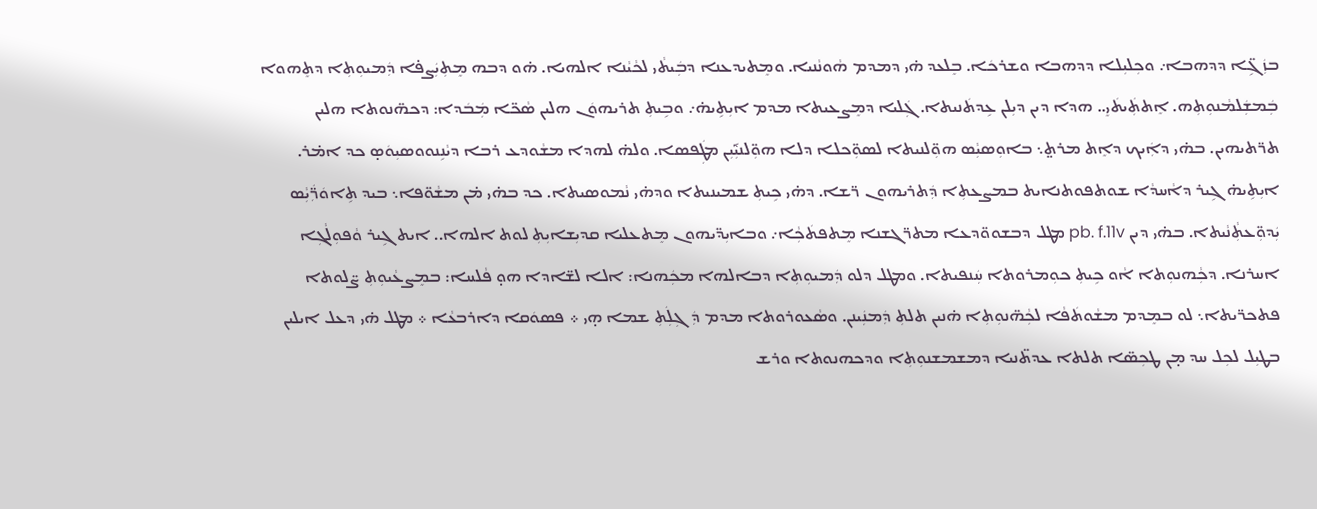ܒܙܲܓܹ̈ܐ ܕܕܗܒܐ܇ ܘܟܼܠܝܼܠܐ ܕܕܗܒܐ ܘܫܪܟܿܐ. ܒܸܠܥܕ ܗ̇ܝ ܕܡܕܡ ܗܵܘܢܵܢܝܐ. ܘܡܸܬܝܕܥܢܐ ܕܒܲܝܬܵܝ ܠܟܵܝܵܢܐ ܐܠܗܝܐ. ܗ̇ܘ ܕܒܗ ܡܸܬܼܝܲܨܦ̇ܐ ܕܲܡܝܘܼܬܼܐ ܕܬܸܗܘܐ ܒܲܡܫܲܠܡܵܢܘܼܬܼܗ. ܐܸܬܬܲܝܬܿܝܸ.. ܗܕܐ ܕܝܢ ܕܝܼܠܢ ܥܹܕܬܿܢܝܬܐ. ܓܲܠܝܐ ܕܡܸܨܥܝܬܐ ܡܕܡ ܐܝܼܬܹܝܗ̇܇ ܘܒܹܝܬܼ ܬܪܝܗܘܿܢ ܗܠܝܢ ܤܵܟ̈ܐ ܡܲܒܿܕܐ: ܕܟܗ̈ܢܘܬܐ ܗܠܝܢ ܬܪ̈ܬܝܗܝܢ. ܒܗ̇ܝ ܕܐܲܝܟ ܕܐܸܬ ܡܪܬ̤܆ ܒܐܘܼܤܝܼܵܣ ܗܘܼ̈ܠܢܝܬܐ ܠܤܘܼ̈ܟܠܐ ܕܠܐ ܗܘܼ̈ܠܢܝܑܼܝܼܢ ܡܛܲܦܤܐ. ܘܠܗ̇ ܠܗܕܐ ܡܫܵܘܕܥ ܪܒܐ ܕܝܵܢܹܢܘܘܤܝܼܘܿܣ̣ ܟܕ ܐܡ̇ܪ. ܐܝܼܬܹܝܗ̇ ܓܹܝܪ ܕܐܵܚܕܵܐ ܫܘܬܦܘܬܢܐܝܬ ܒܡܨܥܬܼܐ ܕܲܬܪܝܗܘܢ ܪ̈ܫܐ. ܕܗ̇ܝ ܟܹܝܬܼ ܫܡܝܢܝܬܐ ܘܕܗ̇ܝ ܢܵܡܘܤܝܬܐ. ܟܕ ܒܗ̇ܝ ܡ̇ܢ ܡܫܵܘ̈ܦܐ܆ ܒܝܕ ܬܹܐܘܿܪ̈ܲܝܼܵܣ ܝܲܕܘܼ̈ܥܬܼܵܢܵܝܬܐ. ܒܗ̇ܝ ܕܝܢ pb. f.11v ܡܛܠ ܕܒܫܘܘ̈ܕܥܐ ܡܬܪ̈ܓܫܢܐ ܡܸܬܦܬܿܟܼܵܐ܇ ܘܒܐܝܼܕ̈ܝܗܘܢ ܡܸܬܥܠܝܐ ܩܕܝܼܫܐܝܼܬܼ ܠܘܬ ܐܠܗܐ.. ܐܝܬ ܓܹܝܪ ܘܵܦܘܼܠܵܓܼܐ ܐܚܪܢܐ. ܕܟܼܵܗܢܘܼܬܐ ܐܵܘ ܟܹܝܬܼ ܟܘܼܡܪܘܬܐ ܚܲܢܦܝܬܐ. ܘܡܛܠ ܕܠܘ ܕܲܡܝܘܼܬܼܐ ܕܒܐܠܗܐ ܡܟܲܗܢܐ: ܐܠܐ ܠܫ̈ܐܕܐ ܗܘ̣ ܦܵܠܚܐ: ܒܡܸܨܥܵܝܘܼܬܼ ܨ̈ܠܘܬܐ ܦܬܟܪ̈ܝܬܐ܆ ܠܘ ܒܡܸܕܡ ܡܫܵܘܬܿܦܵܐ ܠܟܼܵܗ̈ܢܘܼܬܼܐ ܗ̇ܢܝܢ ܬܠܬܼ ܕܲܡܢܲܝܢܢ. ܘܤܵܥܘܪܘܬܐ ܡܕܡ ܕܲܓܼܠܲܬܼ ܫܡܐ ܗ̣ܝ ܀ ܦܤܘܿܩܐ ܕܐܪܒܥܵܐ ܀ ܡܛܠ ܗ̇ܝ ܕܥܠ ܐܝܠܝܢ ܒܛܝܼܠ ܠܟܼܠ ܚܕ ܡ̣ܢ ܛܟܼܤ̈ܐ ܬܠܬܐ ܥܕܬ̈ܢܝܐ ܕܡܫܡܫܢܘܼܬܼܐ ܘܕܟܗܢܘܬܐ ܘܪܫ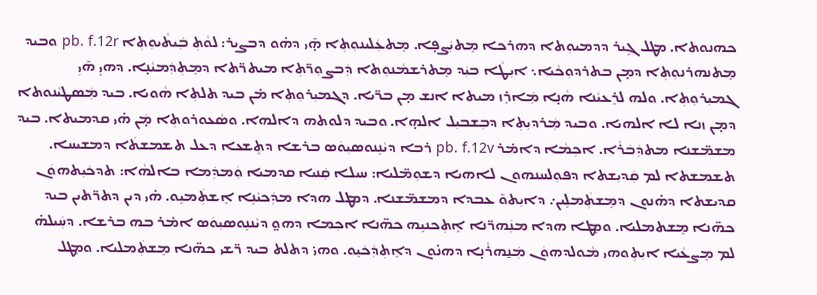ܟܗܢܘܬܐ. ܡܛܠ ܓܹܝܪ ܕܕܡܝܘܼܬܐ ܕܗܪܟܐ ܡܸܬܝܲܨܦ̣ܐ. ܡܸܬܥܲܠܝܢܘܼܬܼܐ ܗ̣̄ܝ ܕܗ̇ܘ ܕܒܨܝܪ: ܠܘܵܬܼ ܒܲܝܬܵܝܘܼܬܼܐ pb. f.12r ܘܒܝܕ ܡܸܬܢܗܪܢܘܼܬܼܐ ܕܡ̣ܢ ܒܬܪܕܘܼܟܵܝܐ܆ ܐܝܼܛܵܐ ܒܝܲܕ ܡܸܬܪܫܡܵܢܘܼܬܐ ܕܲܒܨܘܼܪ̈ܬܼܐ ܡܝܬܪ̈ܬܐ ܕܡܸܬܼܕܲܡܝܵܢ̣ܐ. ܕܗܝܸ ܗ̄ܝܼ ܓܡܝܼܪܘܼܬܼܐ. ܘܠܗ ܠܪܸܥܝܵܢܐ ܗܵܢ̣ܐ ܡܲܐܪܸܙ ܡܝܬܐ ܐܢܫ ܡ̣ܢ ܒܪ̈ܝܐ. ܕܓܡܝܼܪܘܼܬܼܐ ܡ̇ܢ ܒܝܕ ܬܠܬܼܐ ܗܵܘܝܐ. ܒܝܕ ܡܲܤܛܝܵܢܘܬܐ ܕܡ̣ܢ ܙܢܐ ܠܐ ܐܠܗܝܐ. ܘܒܝܕ ܡܲܪܕܝܼܬܼܐ ܕܒܼܫܒܝܼܠ ܐܠܗ̣ܐ. ܘܒܝܕ ܕܠܘܬܗ ܕܐܠܗܐ. ܘܤܵܥܘܪܘܬܼܐ ܡ̣ܿܢ ܗ̇ܝ ܩܕܡܝܬܐ. ܒܝܕ ܡܫܡ̈ܫܢܐ ܡܬܕܲܒܿܪܵܐ. ܐܟܼܡܵܐ ܕܐܡ̇ܪ pb. f.12v ܪܒܐ ܕܝܵܢܹܢܘܤܝܼܘܿܣ ܒܪܫܐ ܕܬܸܫܥܐ ܕܥܠ ܬܫܡܫܬܿܐ ܕܡܫܝܚܐ. ܬܫܡܫܬܐ ܠܡ ܩܲܕܝܼܫܬܐ ܕܦܘܼܠܚܢܗܘܢ ܠܐܗܝܐ ܕܫܘܼܡ̈ܠܝܐ: ܚܝܠܐ ܩܲܢܝܐ ܩܕܡܝܐ ܘܲܡܕܲܡܐ ܒܐܠܗܵܐ: ܬܕܟܿܝܼܬܗܘܿܢ ܩܕܝܫܬܐ ܕܗ̇ܢܘܢ ܕܡܹܫܬܲܡܠܹܝܢ܇ ܕܐܝܼܬܘ̄ ܥܒܕܐ ܕܡܫܡ̈ܫܢܐ. ܕܡܛܠ ܗܕܐ ܡܕܲܟܝܵܢܹܐ ܐܸܫܬܲܡܝܹܘ. ܗ̇ܝ ܕܝܢ ܕܬܪ̈ܬܝܢ ܒܝܕ ܟܗ̈ܢܐ ܡܸܫܬܡܠܝܐ. ܘܡܸܛܐ ܗܕܐ ܡܢܲܗܪ̈ܢܐ ܐܸܬܼܟܢܝܹܗ ܟܗ̈ܢܐ ܐܟܼܡܐ ܕܗܘ̤ ܕܝܵܢܢܹܘܤܝܼܘܿܣ ܐܡ̇ܪ ܒܗ ܒܪܫܐ. ܕܚܲܝܠܗ̇ ܠܡ ܡܸܨܥܵܝܐ ܐܝܼܬܼܘܗܝ ܡܵܘܠܕܗܘܿܢ ܡܲܢ̱ܗܪܵܢ̣ܐ ܕܗܢ̇ܘܢ ܕܐܸܬܼܕܲܟܿܝܸܘ. ܘܗܝ̇ ܕܬܠܬ ܒܝܕ ܪ̈ܫܝ ܟܗ̈ܢܐ ܡܸܫܬܲܡܠܝܐ. ܘܡܸܛܠ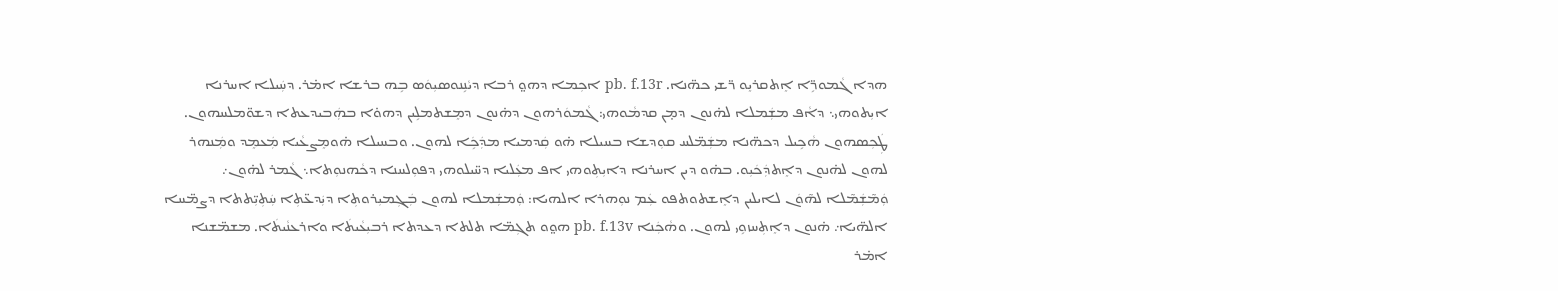ܗܕܐ ܓܵܡܘܪܹ̈ܐ ܐܸܬܩܪܝܸܘ ܪ̈ܫܝ ܟܗ̈ܢܐ. pb. f.13r ܐܟܼܡܐ ܕܗܘ̤ ܪܒܐ ܕܝܵܢܹܢܘܤܝܼܘܿܣ ܒܹܗ ܒܪܫܐ ܐܡ̇ܪ. ܕܚܲܝܠܐ ܐܚܪܢܐ ܐܝܼܬܘܗܝ܆ ܕܐܵܦ ܡܫܲܡܠܐ ܠܗ̇ܢܘܢ ܕܡ̣ܢ ܩܕܡܵܘܗܝ: ܓܵܡܘܿܪܗܘܢ ܕܗ̇ܢܘܢ ܕܡܸܫܬܡܠܹܝܢ ܕܗܘ̇ܐ ܒܗܲܒܝܕܥܬܐ ܕܫܘ̈ܡܠܚܗܘܢ. ܛܲܟܼܤܗܘܢ ܗܵܟܹܝܠ ܕܟܗ̈ܢܐ ܡܫܲܡ̈ܠܚ ܩܘܼܕܫܐ ܒܚܝܠܐ ܗ̇ܘ ܩܲܕܡܝܐ ܡܕܲܟܹܿܐ ܠܗܘܢ. ܘܒܚܝܠܐ ܗ̇ܘܡܸܨܥܵܝܐ ܡܲܥܡܸܕ ܘܡܲܢܗܪ ܠܗܘܢ ܠܗ̇ܢܘܢ ܕܐܸܬܕܲܟܿܝܼܘ. ܒܗ̇ܘ ܕܝܢ ܐܚܪܢܐ ܕܐܝܼܬܼܘܗܝ ܐܦ ܡܥܲܠܝܐ ܕܚ̈ܝܠܘܗܝ ܕܦܘܼܠܚܢܐ ܕܟܵܗܢܘܼܬܐ܆ ܓܵܡܪ ܠܗ̇ܘܢ܇ ܘܲܡ̃ܫܲܡ̃ܠܐ ܠܗ̃ܘܿܢ ܠܐܝܠܝܢ ܕܐܸܫܬܘܬܦܘ ܥܲܡ ܢܘܼܗܪܐ ܐܠܗܝܐ: ܘܲܡܫܲܡܠܐ ܠܗܘܢ ܒܲܓܼܡܝܼܪܘܬܼܐ ܕܝܲܕܥ̈ܬܼܐ ܚܲܬܼܝܼ̈ܬܬܐ ܕܨܡ̈ܚܐ ܐܠܗ̈ܝܐ܇ ܗ̇ܢܘܢ ܕܐܸܬܼܚܙܘܹܝ ܠܗܘܢ. ܘܗܵܟܲܢܐ pb. f.13v ܗܘ̤ܘ ܬܓܼܡ̈ܐ ܬܠܬܐ ܕܥܕܬܐ ܪܒܝܼܥܵܝܬܿܐ ܘܐܪܥܢܵܝܬܿܐ. ܡܫܡ̈ܫܢܐ ܐܡ̇ܪ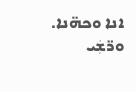ܐܢܐ ܘܟܗ̈ܢܐ. ܘܪ̈ܫܲܝ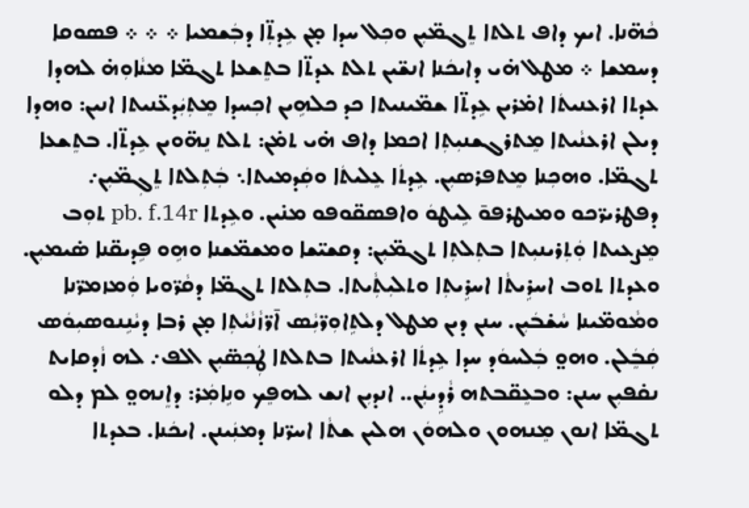ܟܵܗ̈ܢܐ. ܐܝܟ ܕܐܦ ܬܠܬܐ ܬܸܓܡ̈ܝܼܢ ܘܟܼܠ ܚܕܐ ܡ̣ܢ ܥܹܕܬܼ̈ܐ ܕܒܲܫܡܝܐ ܀ ܀ ܀ ܦܤܘܩܐ ܕܚܡܫܐ ܀ ܡܛܠ ܗ̇ܝ ܕܐܝܟܿܢܐ ܐܢܫ̈ܝܢ ܬܠܬ ܥܕܬ̈ܐ ܒܬܸܫܥܐ ܬܓܡ̈ܐ ܡܢܵܐܘܼܗ̇ ܠܗܕܐ ܥܕܬܐ ܐܪܥܢܝܬܿܐ ܐܡ̇ܪܝܢ ܥܹܕܬ̈ܐ ܫܡ̈ܝܢܝܬܐ ܟܕ ܟܠܗܹܝܢ ܐܟܼܚܕܐ ܡܸܬܼܝܲܕܥ̈ܢܝܬܐ ܐܢܝܢ: ܘܗܕܐ ܕܝܠܢ ܐܪܥܢܵܝܬܐ ܡܸܬܪܓܫܢܝܼܬܼܐ ܐܟܡܐ ܕܐܦ ܗ̇ܝ ܬܡ̇ܢ: ܬܠܬ ܢܸܗ̈ܘܝܢ ܥܹܕܬ̈ܐ. ܒܬܸܫܥܐ ܬܓܡ̈ܐ. ܘܗܟܼܢܐ ܡܸܬܦܪܤܝܼܢ. ܥܹܕܬܿܐ ܥܸܠܝܬܿܐ ܘܩܲܕܡܝܬܐ܆ ܒܲܬܼܠܬܐ ܬܸܓܼܡ̈ܝܼܢ܇ ܕܦܛܪܝܪ̈ܟܘ ܘܡܝܛܪܦܘ̄ ܠܹܝܛܘܿ ܘܐܦܤܩ̈ܘܦܘ ܡܢ̇ܝܢ. ܘܥܹܕܬܐ pb. f.14r ܬܘܼܒ ܡܸܨܥܝܬܐ ܘܲܬܼܪܝܢܝܼܬܐ ܒܬܼܠܬܼܐ ܬܓܡ̈ܝܼܢ: ܕܩܫܝ̈ܫܐ ܘܡܫܡ̈ܫܢܐ ܘܗܹܘ ܦܹܕܝܩ̈ܢܐ ܤ̇ܝܡܝܼܢ. ܘܥܕܬܐ ܬܘܒ ܐܚܪܹܝܬܵܐ ܐܚܪܹܝܬܼܐ ܘܬܠܝܼܬܼܵܝܬܐ. ܒܬܼܠܬܐ ܬܓܡ̈ܐ ܕܩܵܪ̈ܘܝܐ ܘܲܡܙܡܪ̈ܢܐ ܘܡܵܘܡ̈ܝܢܐ ܚܵܫ̇ܒܿܝܼܢ. ܚܢܢ ܕܝܢ ܡܛܠ ܕܠܬܹܐܘܼܪ̈ܝܼܵܣ ܐ̄ܪ̈ܙܵܢܵܝܵܬܼܐ ܡ̣ܢ ܪܒܐ ܕܝܵܢܹܢܘܤܝܼܘܿܣ ܩܲܒܸܿܠܢ. ܘܗܘ̤ ܒܲܠܚܘܿܕ ܚܕܐ ܥܹܕܬܿܐ ܐܪܥܢܵܝܬܐ ܒܬܠܬܐ ܛܲܟܼܤ̈ܝܼܢ ܐܠܦ܇ ܠܗ ܙܵܕܩܐܝܬ ܢܩ̇ܦܝܼܢ ܚܢܢ: ܘܒܥܸܩ̈ܒܬܗ ܪܵܕܹܝܢܲܢ.. ܐܢܕܝܼܢ ܐܢܫ ܠܗܦܸܟ ܘܢܹܐܡܲܪ: ܕܐܸܢܗܘ̤ ܠܡ ܕܠܘ ܬܓܡ̈ܐ ܐܢܘܢ ܡܸܢܗܘܢ ܘܠܗܘܿܢ ܗܠܝܢ ܫܬܵܐ ܐܚܪ̈ܢܐ ܕܡܢܲܝܢܢ. ܐܝܟܿܢܐ. ܒܥܕܬܐ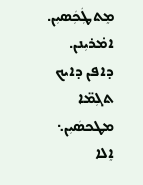ܡܸܬܛܲܟܼܿܤܝܼܢ. ܐܡ̇ܪܝܼܢܢ. ܕܐܦܢ ܕܐܝܟ ܬܓܼܡ̈ܐ ܡܛܟܤܿܝܼܢ܆ ܐܸܠܐ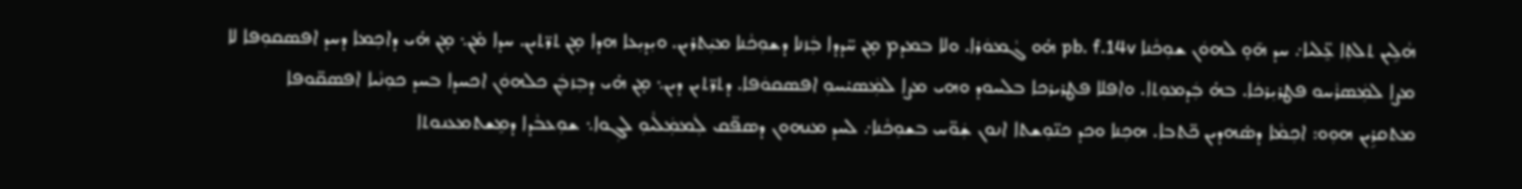ܗܵܠܹܝܢ ܬܠܬܼܐ ܥܸ̈ܠܝܐ܇ ܚܕ ܗ̄ܘ̣ ܠܗܘܿܢ ܫܘܼܟܵܢܐ pb. f.14v ܗ̇ܘ ܓܵܡܘܿܪܐ. ܘܠܐ ܒܡܕܡ ܡ̣ܢ ܚ̈ܕܕܐ ܒܲܙܢܐ ܕܫܘܼܟܵܢܐ ܡܝܲܬܪܝܢ. ܘܝܼܕܝܼܥܐ ܗܕܐ ܡ̣ܢ ܬܪ̈ܬܝܢ. ܚܕܐ ܡ̇ܢ܆ ܡ̣ܢ ܗ̇ܝ ܕܐܟܼܡܐ ܕܚܕ ܐܦܤܩܘܼܦܐ ܠܐ ܡܨܐ ܠܡܲܤܪܵܚܘ ܦܛܪܝܼܪܟܿܐ. ܒܗ̇ ܒܲܕܡܘܼܬܐ. ܘܐܦܠܐ ܦܛܪܝܪܟܐ ܒܠܚܘܕ ܘܗܝ ܡܨܐ ܠܡܲܤܝ̇ܚܘܼ ܐܦܤܩܘܿܦܐ. ܕܬܪ̈ܬܝܢ ܕܝܢ܆ ܡ̣ܢ ܗ̇ܝ ܕܒܼܙܒܲܢ ܟܠܗܘܿܢ ܐܟܚܕܐ ܒܚܕ ܟܘܼܢܵܝܐ ܐܦܤܩ̈ܘܦܐ ܡܬܩܪܹܝܢ ܗܘܼܘ: ܐܟܼܡܵܐ ܕܤ̇ܗܕܝܢ ܟ̈ܬܒܐ. ܗܟܼܢܐ ܘܟܕ ܟܢ̈ܘܼܫܬܐ ܐܢܘܢ ܫܲܘ̈ܚ ܒܫܘܼܟܵܢܐ܇ ܠܚܕ ܡܢܗܘܢ ܕܤܦ̈ܩ ܠܲܡܡܲܠܵܝܘܼ ܠܓܼܘܐ܆ ܫܘܼܥܒܵܕܐ ܕܡܸܫܬܡܥܢܘܬܐ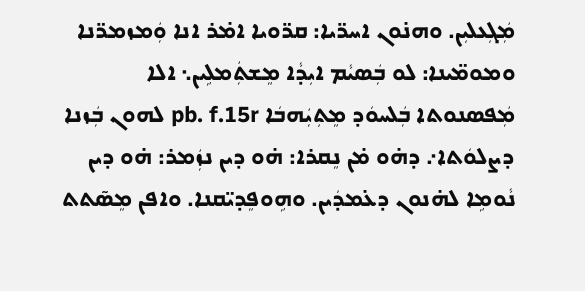ܡܲܓܼܥܠܝܼܢ. ܘܗܢ̇ܘܢ ܐܚܪ̈ܝܐ: ܩܪ̈ܘܝܐ ܐܡ̇ܪ ܐܢܐ ܘܲܡܙܡܪ̈ܢܐ ܘܡܘܡ̈ܝܢܐ: ܠܘ ܒܲܤܝܵܡ ܐܝܼܕܵܐ ܡܸܫܬܲܡܠܹܝܢ܆ ܐܠܐ ܡܲܦܤܢܘܬܐ ܒܲܠܚܘܿܕ ܡܸܬܼܝܲܗܒܿܐ pb. f.15r ܠܗܘܢ ܒܲܙܢܐ ܕܨܠܘܿܬܐ܇ ܕܗ̇ܘ ܡ̇ܢ ܢܸܩܪܐ: ܗ̇ܘ ܕܝܢ ܢܙܲܡܪ: ܗ̇ܘ ܕܝܢ ܢܵܘܡܹܐ ܠܗ̇ܢܘܢ ܕܥ̇ܡܕܿܝܢ. ܘܗܹܘܦܸܕܝ̈ܩܢܐ. ܘܐܦܢ ܡܸܤ̃ܬܬ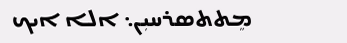ܡܸܬܬܤܪܚܝܼܢ܆ ܐܠܐ ܐܝܟ